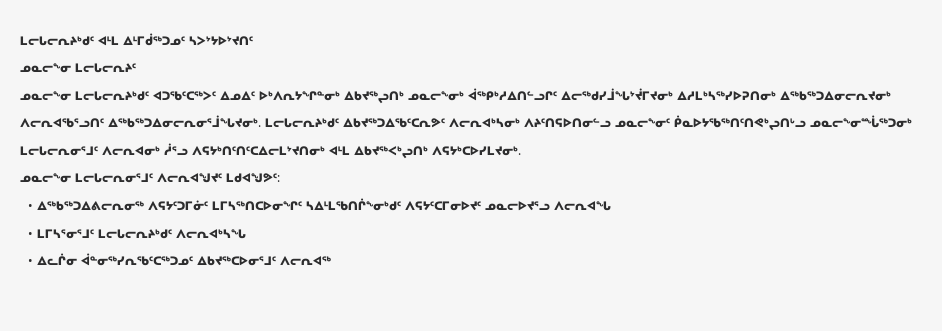ᒪᓕᒐᓕᕆᔨᒃᑯᑦ ᐊᒻᒪ ᐃᒻᒥᑰᖅᑐᓄᑦ ᓴᐳᔾᔭᐅᔾᔪᑎᑦ
ᓄᓇᓕᖕᓂ ᒪᓕᒐᓕᕆᔨᑦ
ᓄᓇᓕᖕᓂ ᒪᓕᒐᓕᕆᔨᒃᑯᑦ ᐊᑐᖃᑦᑕᖅᐳᑦ ᐃᓄᐃᑦ ᐅᒃᐱᕆᔭᖏᓐᓂᒃ ᐃᑲᔪᖅᖢᑎᒃ ᓄᓇᓕᖕᓂᒃ ᐋᖅᑭᒃᓱᐃᑎᓪᓗᒋᑦ ᐃᓕᖅᑯᓯᒨᖓᔾᔫᒥᔪᓂᒃ ᐃᓱᒪᒃᓴᖅᓯᐅᕈᑎᓂᒃ ᐃᖅᑲᖅᑐᐃᓂᓕᕆᔪᓂᒃ ᐱᓕᕆᐊᖃᕐᓗᑎᑦ ᐃᖅᑲᖅᑐᐃᓂᓕᕆᓂᕐᒨᖓᔪᓂᒃ. ᒪᓕᒐᓕᕆᔨᒃᑯᑦ ᐃᑲᔪᖅᑐᐃᖃᑦᑕᕆᕗᑦ ᐱᓕᕆᐊᒃᓴᓂᒃ ᐱᔨᑦᑎᕋᐅᑎᓂᓪᓗ ᓄᓇᓕᖕᓂᑦ ᑮᓇᐅᔭᖃᖅᑎᑦᑎᕙᒃᖢᑎᒡᓗ ᓄᓇᓕᖕᓂᙶᖅᑐᓂᒃ ᒪᓕᒐᓕᕆᓂᕐᒧᑦ ᐱᓕᕆᐊᓂᒃ ᓲᕐᓗ ᐱᕋᔭᒃᑎᑦᑎᑦᑕᐃᓕᒪᔾᔪᑎᓂᒃ ᐊᒻᒪ ᐃᑲᔪᖅᐸᒃᖢᑎᒃ ᐱᕋᔭᒃᑕᐅᓯᒪᔪᓂᒃ.
ᓄᓇᓕᖕᓂ ᒪᓕᒐᓕᕆᓂᕐᒧᑦ ᐱᓕᕆᐊᖑᔪᑦ ᒪᑯᐊᖑᕗᑦ:
  • ᐃᖅᑲᖅᑐᐃᕕᓕᕆᓂᖅ ᐱᕋᔭᑦᑐᒥᓃᑦ ᒪᒥᓴᖅᑎᑕᐅᓂᖏᑦ ᓴᐃᒻᒪᖃᑎᒌᖕᓂᒃᑯᑦ ᐱᕋᔭᑦᑕᒥᓂᐅᔪᑦ ᓄᓇᓕᐅᔪᕐᓗ ᐱᓕᕆᐊᖓ
  • ᒪᒥᓴᕐᓂᕐᒧᑦ ᒪᓕᒐᓕᕆᔨᒃᑯᑦ ᐱᓕᕆᐊᒃᓴᖓ
  • ᐃᓚᒌᓂ ᐋᓐᓂᖅᓯᕆᖃᑦᑕᖅᑐᓄᑦ ᐃᑲᔪᖅᑕᐅᓂᕐᒧᑦ ᐱᓕᕆᐊᖅ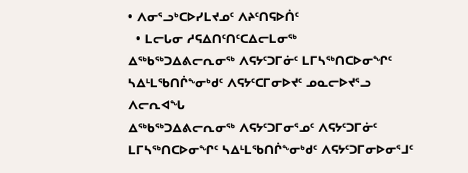• ᐱᓂᕐᓗᒃᑕᐅᓯᒪᔪᓄᑦ ᐱᔨᑦᑎᕋᐅᑏᑦ
  • ᒪᓕᒐᓂ ᓱᕋᐃᑎᑦᑎᑦᑕᐃᓕᒪᓂᖅ
ᐃᖅᑲᖅᑐᐃᕕᓕᕆᓂᖅ ᐱᕋᔭᑦᑐᒥᓃᑦ ᒪᒥᓴᖅᑎᑕᐅᓂᖏᑦ ᓴᐃᒻᒪᖃᑎᒌᖕᓂᒃᑯᑦ ᐱᕋᔭᑦᑕᒥᓂᐅᔪᑦ ᓄᓇᓕᐅᔪᕐᓗ ᐱᓕᕆᐊᖓ
ᐃᖅᑲᖅᑐᐃᕕᓕᕆᓂᖅ ᐱᕋᔭᑦᑐᒥᓂᕐᓄᑦ ᐱᕋᔭᑦᑐᒥᓃᑦ ᒪᒥᓴᖅᑎᑕᐅᓂᖏᑦ ᓴᐃᒻᒪᖃᑎᒌᖕᓂᒃᑯᑦ ᐱᕋᔭᑦᑐᒥᓂᐅᓂᕐᒧᑦ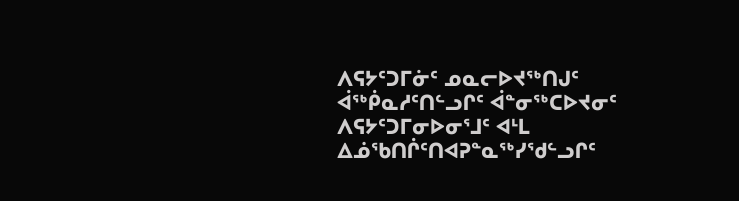ᐱᕋᔭᑦᑐᒥᓃᑦ ᓄᓇᓕᐅᔪᖅᑎᒍᑦ ᐋᖅᑮᓇᓱᑦᑎᓪᓗᒋᑦ ᐋᓐᓂᖅᑕᐅᔪᓂᑦ ᐱᕋᔭᑦᑐᒥᓂᐅᓂᕐᒧᑦ ᐊᒻᒪ ᐃᓅᖃᑎᒌᑦᑎᐊᕈᓐᓇᖅᓯᖁᓪᓗᒋᑦ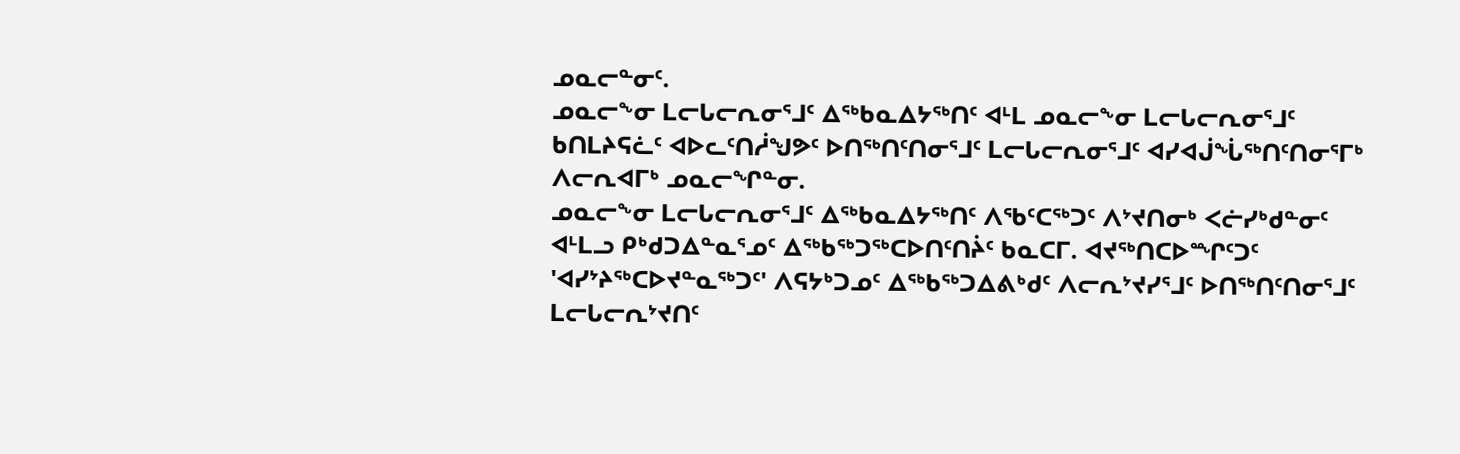ᓄᓇᓕᓐᓂᑦ.
ᓄᓇᓕᖕᓂ ᒪᓕᒐᓕᕆᓂᕐᒧᑦ ᐃᖅᑲᓇᐃᔭᖅᑎᑦ ᐊᒻᒪ ᓄᓇᓕᖕᓂ ᒪᓕᒐᓕᕆᓂᕐᒧᑦ ᑲᑎᒪᔨᕋᓛᑦ ᐊᐅᓚᑦᑎᓲᖑᕗᑦ ᐅᑎᖅᑎᑦᑎᓂᕐᒧᑦ ᒪᓕᒐᓕᕆᓂᕐᒧᑦ ᐊᓯᐊᒎᖔᖅᑎᑦᑎᓂᕐᒥᒃ ᐱᓕᕆᐊᒥᒃ ᓄᓇᓕᖏᓐᓂ.
ᓄᓇᓕᖕᓂ ᒪᓕᒐᓕᕆᓂᕐᒧᑦ ᐃᖅᑲᓇᐃᔭᖅᑎᑦ ᐱᖃᑦᑕᖅᑐᑦ ᐱᔾᔪᑎᓂᒃ ᐸᓖᓯᒃᑯᓐᓂᑦ ᐊᒻᒪᓗ ᑭᒃᑯᑐᐃᓐᓇᕐᓄᑦ ᐃᖅᑲᖅᑐᖅᑕᐅᑎᑦᑎᔩᑦ ᑲᓇᑕᒥ. ᐊᔪᖅᑎᑕᐅᙱᑦᑐᑦ 'ᐊᓯᔾᔨᖅᑕᐅᔪᓐᓇᖅᑐᑦ' ᐱᕋᔭᒃᑐᓄᑦ ᐃᖅᑲᖅᑐᐃᕕᒃᑯᑦ ᐱᓕᕆᔾᔪᓯᕐᒧᑦ ᐅᑎᖅᑎᑦᑎᓂᕐᒧᑦ ᒪᓕᒐᓕᕆᔾᔪᑎᑦ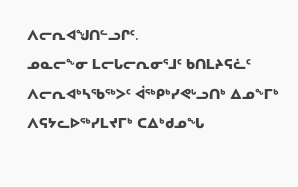ᐱᓕᕆᐊᖑᑎᓪᓗᒋᑦ.
ᓄᓇᓕᖕᓂ ᒪᓕᒐᓕᕆᓂᕐᒧᑦ ᑲᑎᒪᔨᕋᓛᑦ ᐱᓕᕆᐊᒃᓴᖃᖅᐳᑦ ᐋᖅᑭᒃᓯᕙᒡᓗᑎᒃ ᐃᓄᖕᒥᒃ ᐱᕋᔭᓚᐅᖅᓯᒪᔪᒥᒃ ᑕᐃᒃᑯᓄᖓ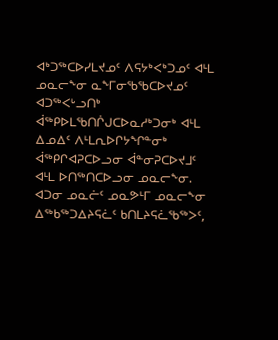ᐊᒃᑐᖅᑕᐅᓯᒪᔪᓄᑦ ᐱᕋᔭᒃᐸᒃᑐᓄᑦ ᐊᒻᒪ ᓄᓇᓕᖕᓂ ᓇᖕᒥᓂᖃᖃᑕᐅᔪᓄᑦ ᐊᑐᖅᐸᒡᓗᑎᒃ ᐋᖅᑭᐅᒪᖃᑎᒌᒍᑕᐅᓇᓱᒃᑐᓂᒃ ᐊᒻᒪ ᐃᓄᐃᑦ ᐱᒻᒪᕆᐅᒋᔭᖏᓐᓂᒃ ᐋᖅᑭᒋᐊᕈᑕᐅᓗᓂ ᐋᓐᓂᕈᑕᐅᔪᒧᑦ ᐊᒻᒪ ᐅᑎᖅᑎᑕᐅᓗᓂ ᓄᓇᓕᖕᓂ.
ᐊᑐᓂ ᓄᓇᓖᑦ ᓄᓇᕗᒻᒥ ᓄᓇᓕᖕᓂ ᐃᖅᑲᖅᑐᐃᔨᕋᓛᑦ ᑲᑎᒪᔨᕋᓛᖃᖅᐳᑦ,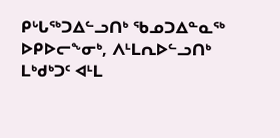ᑭᒡᒐᖅᑐᐃᓪᓗᑎᒃ ᖃᓄᑐᐃᓐᓇᖅ ᐅᑭᐅᓕᖕᓂᒃ, ᐱᒻᒪᕆᐅᓪᓗᑎᒃ ᒪᒃᑯᒃᑐᑦ ᐊᒻᒪ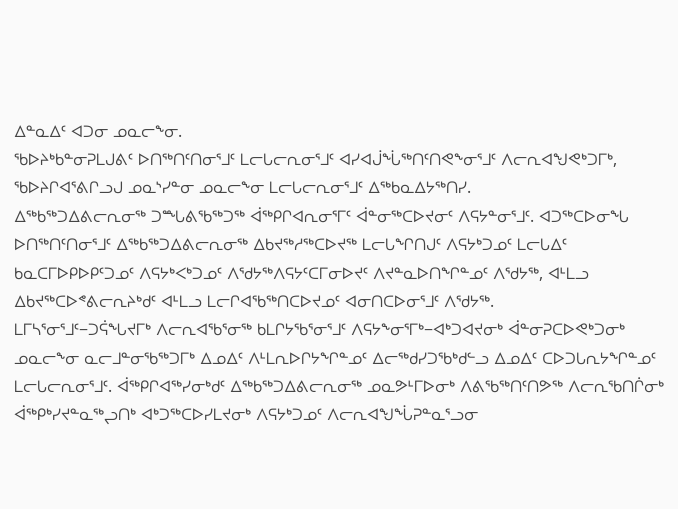ᐃᓐᓇᐃᑦ ᐊᑐᓂ ᓄᓇᓕᖕᓂ.
ᖃᐅᔨᒃᑲᓐᓂᕈᒪᒍᕕᑦ ᐅᑎᖅᑎᑦᑎᓂᕐᒧᑦ ᒪᓕᒐᓕᕆᓂᕐᒧᑦ ᐊᓯᐊᒎᖔᖅᑎᑦᑎᕙᖕᓂᕐᒧᑦ ᐱᓕᕆᐊᖑᕙᒃᑐᒥᒃ, ᖃᐅᔨᒋᐊᕐᕕᒋᓗᒍ ᓄᓇᔅᓯᓐᓂ ᓄᓇᓕᖕᓂ ᒪᓕᒐᓕᕆᓂᕐᒧᑦ ᐃᖅᑲᓇᐃᔭᖅᑎᓯ.
ᐃᖅᑲᖅᑐᐃᕕᓕᕆᓂᖅ ᑐᙵᕕᖃᖅᑐᖅ ᐋᖅᑭᒋᐊᕆᓂᕐᒥᑦ ᐋᓐᓂᖅᑕᐅᔪᓂᑦ ᐱᕋᔭᓐᓂᕐᒧᑦ. ᐊᑐᖅᑕᐅᓂᖓ ᐅᑎᖅᑎᑦᑎᓂᕐᒧᑦ ᐃᖅᑲᖅᑐᐃᕕᓕᕆᓂᖅ ᐃᑲᔪᖅᓱᖅᑕᐅᔪᖅ ᒪᓕᒐᖏᑎᒍᑦ ᐱᕋᔭᒃᑐᓄᑦ ᒪᓕᒐᐃᑦ ᑲᓇᑕᒥᐅᑭᐅᑭᑦᑐᓄᑦ ᐱᕋᔭᒃᐸᒃᑐᓄᑦ ᐱᖁᔭᖅᐱᕋᔭᑦᑕᒥᓂᐅᔪᑦ ᐱᔪᓐᓇᐅᑎᖏᓐᓄᑦ ᐱᖁᔭᖅ, ᐊᒻᒪᓗ ᐃᑲᔪᖅᑕᐅᕝᕕᓕᕆᔨᒃᑯᑦ ᐊᒻᒪᓗ ᒪᓕᒋᐊᖃᖅᑎᑕᐅᔪᓄᑦ ᐊᓂᑎᑕᐅᓂᕐᒧᑦ ᐱᖁᔭᖅ.
ᒪᒥᓴᕐᓂᕐᒧᑦ−ᑐᕌᖓᔪᒥᒃ ᐱᓕᕆᐊᖃᕐᓂᖅ ᑲᒪᒋᔭᖃᕐᓂᕐᒧᑦ ᐱᕋᔭᖕᓂᕐᒥᒃ−ᐊᒃᑐᐊᔪᓂᒃ ᐋᓐᓂᕈᑕᐅᕙᒃᑐᓂᒃ ᓄᓇᓕᖕᓂ ᓇᓕᒧᓐᓂᖃᖅᑐᒥᒃ ᐃᓄᐃᑦ ᐱᒻᒪᕆᐅᒋᔭᖏᓐᓄᑦ ᐃᓕᖅᑯᓯᑐᖃᒃᑯᓪᓗ ᐃᓄᐃᑦ ᑕᐅᑐᒐᕆᔭᖏᓐᓄᑦ ᒪᓕᒐᓕᕆᓂᕐᒧᑦ. ᐋᖅᑭᒋᐊᖅᓯᓂᒃᑯᑦ ᐃᖅᑲᖅᑐᐃᕕᓕᕆᓂᖅ ᓄᓇᕗᒻᒥᐅᓂᒃ ᐱᕕᖃᖅᑎᑦᑎᕗᖅ ᐱᓕᕆᖃᑎᒌᓂᒃ ᐋᖅᑭᒃᓯᔪᓐᓇᖅᖢᑎᒃ ᐊᒃᑐᖅᑕᐅᓯᒪᔪᓂᒃ ᐱᕋᔭᒃᑐᓄᑦ ᐱᓕᕆᐊᖑᖔᕈᓐᓇᕐᓗᓂ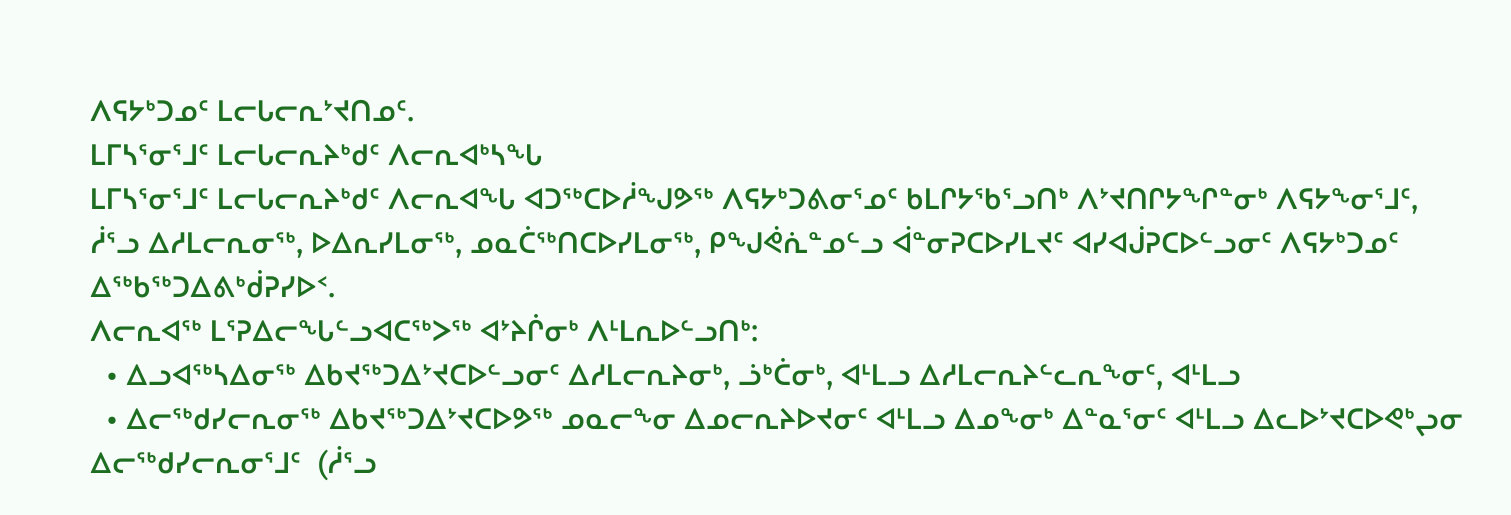ᐱᕋᔭᒃᑐᓄᑦ ᒪᓕᒐᓕᕆᔾᔪᑎᓄᑦ.
ᒪᒥᓴᕐᓂᕐᒧᑦ ᒪᓕᒐᓕᕆᔨᒃᑯᑦ ᐱᓕᕆᐊᒃᓴᖓ
ᒪᒥᓴᕐᓂᕐᒧᑦ ᒪᓕᒐᓕᕆᔨᒃᑯᑦ ᐱᓕᕆᐊᖓ ᐊᑐᖅᑕᐅᓲᖑᕗᖅ ᐱᕋᔭᒃᑐᕕᓂᕐᓄᑦ ᑲᒪᒋᔭᖃᕐᓗᑎᒃ ᐱᔾᔪᑎᒋᔭᖏᓐᓂᒃ ᐱᕋᔭᖕᓂᕐᒧᑦ, ᓲᕐᓗ ᐃᓱᒪᓕᕆᓂᖅ, ᐅᐃᕆᓯᒪᓂᖅ, ᓄᓇᑖᖅᑎᑕᐅᓯᒪᓂᖅ, ᑭᖑᕚᕇᓐᓄᓪᓗ ᐋᓐᓂᕈᑕᐅᓯᒪᔪᑦ ᐊᓯᐊᒎᕈᑕᐅᓪᓗᓂᑦ ᐱᕋᔭᒃᑐᓄᑦ ᐃᖅᑲᖅᑐᐃᕕᒃᑰᕈᓯᐅᑉ.
ᐱᓕᕆᐊᖅ ᒪᕐᕈᐃᓕᖓᓪᓗᐊᑕᖅᐳᖅ ᐊᔾᔨᒌᓂᒃ ᐱᒻᒪᕆᐅᓪᓗᑎᒃ:
  • ᐃᓗᐊᖅᓴᐃᓂᖅ ᐃᑲᔪᖅᑐᐃᔾᔪᑕᐅᓪᓗᓂᑦ ᐃᓱᒪᓕᕆᔨᓂᒃ, ᓘᒃᑖᓂᒃ, ᐊᒻᒪᓗ ᐃᓱᒪᓕᕆᔨᓪᓚᕆᖕᓂᑦ, ᐊᒻᒪᓗ
  • ᐃᓕᖅᑯᓯᓕᕆᓂᖅ ᐃᑲᔪᖅᑐᐃᔾᔪᑕᐅᕗᖅ ᓄᓇᓕᖕᓂ ᐃᓄᓕᕆᔨᐅᔪᓂᑦ ᐊᒻᒪᓗ ᐃᓄᖕᓂᒃ ᐃᓐᓇᕐᓂᑦ ᐊᒻᒪᓗ ᐃᓚᐅᔾᔪᑕᐅᕙᒃᖢᓂ ᐃᓕᖅᑯᓯᓕᕆᓂᕐᒧᑦ  (ᓲᕐᓗ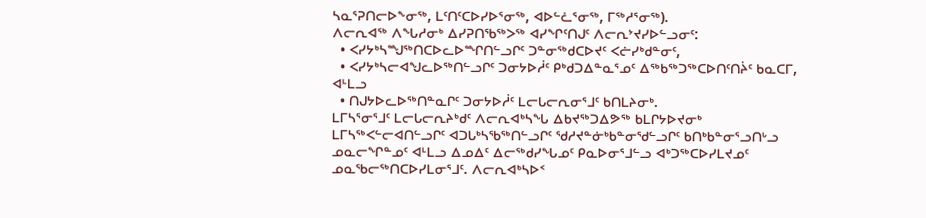ᓴᓇᕐᕈᑎᓕᐅᖕᓂᖅ, ᒪᑦᑎᑦᑕᐅᓯᐅᕐᓂᖅ, ᐊᐅᓪᓛᕐᓂᖅ, ᒥᖅᓱᕐᓂᖅ).
ᐱᓕᕆᐊᖅ ᐱᖓᓱᓂᒃ ᐃᓯᕈᑎᖃᖅᐳᖅ ᐊᓯᖏᑦᑎᒍᑦ ᐱᓕᕆᔾᔪᓯᐅᓪᓗᓂᑦ:
  • ᐸᓯᔭᒃᓴᙳᖅᑎᑕᐅᓚᐅᙱᑎᓪᓗᒋᑦ ᑐᓐᓂᖅᑯᑕᐅᔪᑦ ᐸᓖᓯᒃᑯᓐᓂᑦ,
  • ᐸᓯᔭᒃᓴᓕᐊᖑᓚᐅᖅᑎᓪᓗᒋᑦ ᑐᓂᔭᐅᓲᑦ ᑭᒃᑯᑐᐃᓐᓇᕐᓄᑦ ᐃᖅᑲᖅᑐᖅᑕᐅᑎᑦᑎᔩᑦ ᑲᓇᑕᒥ, ᐊᒻᒪᓗ
  • ᑎᒍᔭᐅᓚᐅᖅᑎᓐᓇᒋᑦ ᑐᓂᔭᐅᓲᑦ ᒪᓕᒐᓕᕆᓂᕐᒧᑦ ᑲᑎᒪᔨᓂᒃ.
ᒪᒥᓴᕐᓂᕐᒧᑦ ᒪᓕᒐᓕᕆᔨᒃᑯᑦ ᐱᓕᕆᐊᒃᓴᖓ ᐃᑲᔪᖅᑐᐃᕗᖅ ᑲᒪᒋᔭᐅᔪᓂᒃ ᒪᒥᓴᖅᐸᓪᓕᐊᑎᓪᓗᒋᑦ ᐊᑐᒐᒃᓴᖃᖅᑎᓪᓗᒋᑦ ᖁᓱᔪᓐᓃᒃᑲᓐᓂᖁᓪᓗᒋᑦ ᑲᑎᒃᑲᓐᓂᕐᓗᑎᒡᓗ ᓄᓇᓕᖏᓐᓄᑦ ᐊᒻᒪᓗ ᐃᓄᐃᑦ ᐃᓕᖅᑯᓯᖓᓄᑦ ᑭᓇᐅᓂᕐᒧᓪᓗ ᐊᒃᑐᖅᑕᐅᓯᒪᔪᓄᑦ ᓄᓇᖃᓕᖅᑎᑕᐅᓯᒪᓂᕐᒧᑦ. ᐱᓕᕆᐊᒃᓴᐅᑉ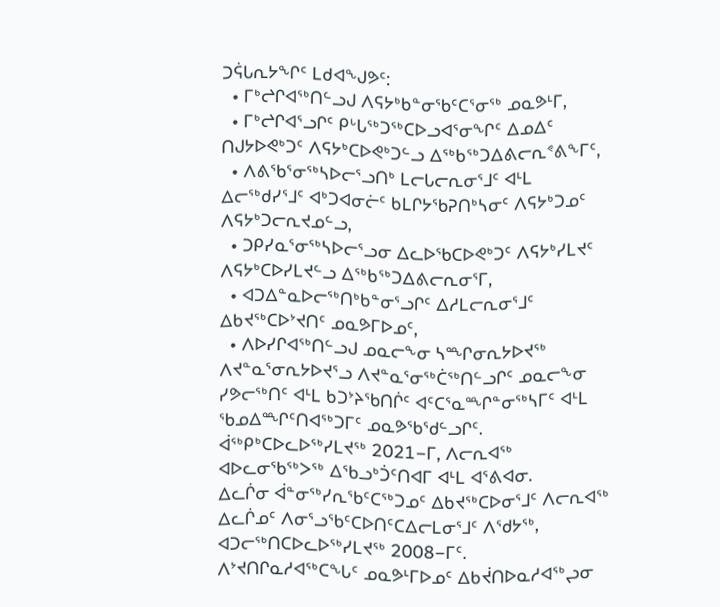ᑐᕌᒐᕆᔭᖏᑦ ᒪᑯᐊᖑᕗᑦ:
  • ᒥᒃᖠᒋᐊᖅᑎᓪᓗᒍ ᐱᕋᔭᒃᑲᓐᓂᖃᑦᑕᕐᓂᖅ ᓄᓇᕗᒻᒥ,
  • ᒥᒃᖠᒋᐊᕐᓗᒋᑦ ᑭᒡᒐᖅᑐᖅᑕᐅᓗᐊᕐᓂᖏᑦ ᐃᓄᐃᑦ ᑎᒍᔭᐅᕙᒃᑐᑦ ᐱᕋᔭᒃᑕᐅᕙᒃᑐᓪᓗ ᐃᖅᑲᖅᑐᐃᕕᓕᕆᕝᕕᖕᒥᑦ,
  • ᐱᕕᖃᕐᓂᖅᓴᐅᓕᕐᓗᑎᒃ ᒪᓕᒐᓕᕆᓂᕐᒧᑦ ᐊᒻᒪ ᐃᓕᖅᑯᓯᕐᒧᑦ ᐊᒃᑐᐊᓂᓖᑦ ᑲᒪᒋᔭᖃᕈᑎᒃᓴᓂᑦ ᐱᕋᔭᒃᑐᓄᑦ ᐱᕋᔭᒃᑐᓕᕆᔪᓄᓪᓗ,
  • ᑐᑭᓯᓇᕐᓂᖅᓴᐅᓕᕐᓗᓂ ᐃᓚᐅᖃᑕᐅᕙᒃᑐᑦ ᐱᕋᔭᒃᓯᒪᔪᑦ ᐱᕋᔭᒃᑕᐅᓯᒪᔪᓪᓗ ᐃᖅᑲᖅᑐᐃᕕᓕᕆᓂᕐᒥ,
  • ᐊᑐᐃᓐᓇᐅᓕᖅᑎᒃᑲᓐᓂᕐᓗᒋᑦ ᐃᓱᒪᓕᕆᓂᕐᒧᑦ ᐃᑲᔪᖅᑕᐅᔾᔪᑎᑦ ᓄᓇᕗᒥᐅᓄᑦ,
  • ᐱᐅᓯᒋᐊᖅᑎᓪᓗᒍ ᓄᓇᓕᖕᓂ ᓴᙱᓂᕆᔭᐅᔪᖅ ᐱᔪᓐᓇᕐᓂᕆᔭᐅᔪᕐᓗ ᐱᔪᓐᓇᕐᓂᖅᑖᖅᑎᓪᓗᒋᑦ ᓄᓇᓕᖕᓂ ᓯᕗᓕᖅᑎᑦ ᐊᒻᒪ ᑲᑐᔾᔨᖃᑎᒌᑦ ᐊᑦᑕᕐᓇᙱᓐᓂᖅᓴᒥᑦ ᐊᒻᒪ ᖃᓄᐃᙱᑦᑎᐊᖅᑐᒥᑦ ᓄᓇᕗᖃᖁᓪᓗᒋᑦ.
ᐋᖅᑭᒃᑕᐅᓚᐅᖅᓯᒪᔪᖅ 2021−ᒥ, ᐱᓕᕆᐊᖅ ᐊᐅᓚᓂᖃᖅᐳᖅ ᐃᖃᓗᒃᑑᑦᑎᐊᒥ ᐊᒻᒪ ᐊᕐᕕᐊᓂ.
ᐃᓚᒌᓂ ᐋᓐᓂᖅᓯᕆᖃᑦᑕᖅᑐᓄᑦ ᐃᑲᔪᖅᑕᐅᓂᕐᒧᑦ ᐱᓕᕆᐊᖅ
ᐃᓚᒌᓄᑦ ᐱᓂᕐᓗᖃᑦᑕᐅᑎᑦᑕᐃᓕᒪᓂᕐᒧᑦ ᐱᖁᔭᖅ, ᐊᑐᓕᖅᑎᑕᐅᓚᐅᖅᓯᒪᔪᖅ 2008−ᒥᑦ. ᐱᔾᔪᑎᒋᓇᓱᐊᖅᑕᖓᑦ ᓄᓇᕗᒻᒥᐅᓄᑦ ᐃᑲᔫᑎᐅᓇᓱᐊᖅᖢᓂ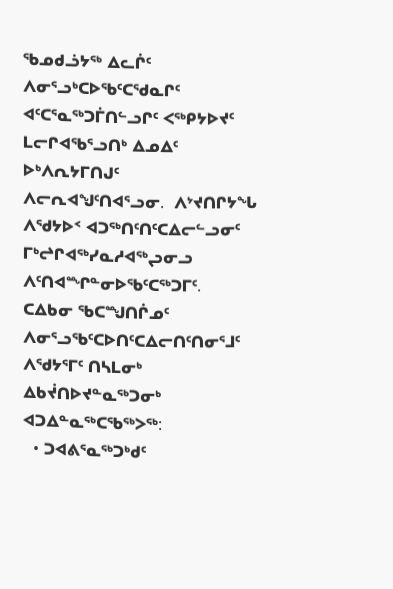ᖃᓄᑯᓘᔭᖅ ᐃᓚᒌᑦ ᐱᓂᕐᓗᒃᑕᐅᖃᑦᑕᖁᓇᒋᑦ ᐊᑦᑕᕐᓇᖅᑐᒦᑎᓪᓗᒋᑦ ᐸᖅᑭᔭᐅᔪᑦ ᒪᓕᒋᐊᖃᕐᓗᑎᒃ ᐃᓄᐃᑦ ᐅᒃᐱᕆᔭᒥᑎᒍᑦ ᐱᓕᕆᐊᖑᑦᑎᐊᕐᓗᓂ.  ᐱᔾᔪᑎᒋᔭᖓ ᐱᖁᔭᐅᑉ ᐊᑐᖅᑎᑦᑎᑦᑕᐃᓕᓪᓗᓂᑦ ᒥᒃᖠᒋᐊᖅᓯᓇᓱᐊᖅᖢᓂᓗ ᐱᑦᑎᐊᙱᓐᓂᐅᖃᑦᑕᖅᑐᒥᑦ.
ᑕᐃᑲᓂ ᖃᑕᙳᑎᒌᓄᑦ ᐱᓂᕐᓗᖃᑦᑕᐅᑎᑦᑕᐃᓕᑎᑦᑎᓂᕐᒧᑦ ᐱᖁᔭᕐᒥᑦ ᑎᓴᒪᓂᒃ ᐃᑲᔫᑎᐅᔪᓐᓇᖅᑐᓂᒃ ᐊᑐᐃᓐᓇᖅᑕᖃᖅᐳᖅ:
  • ᑐᐊᕕᕐᓇᖅᑐᒃᑯᑦ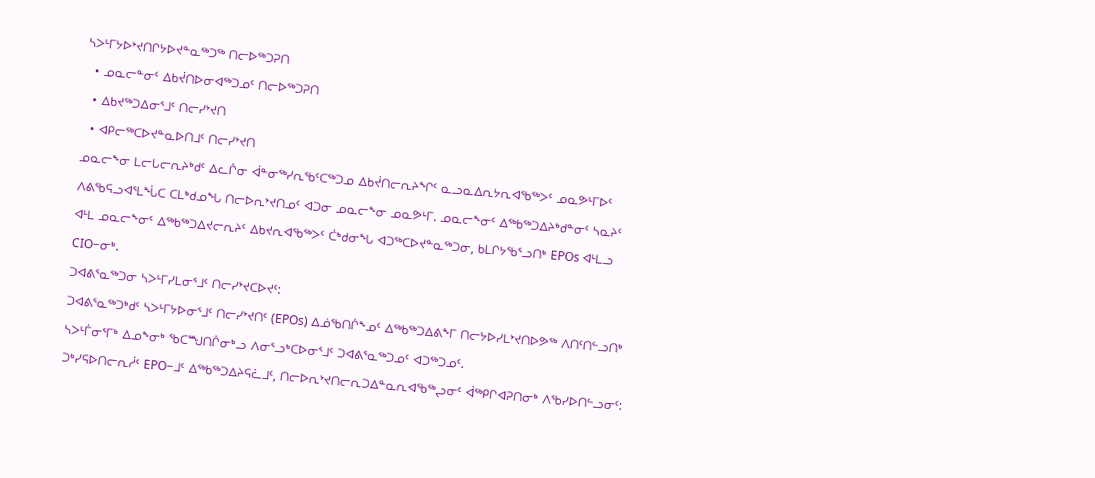ᓴᐳᒻᒥᔭᐅᔾᔪᑎᒋᔭᐅᔪᓐᓇᖅᑐᖅ ᑎᓕᐅᖅᑐᕈᑎ
  • ᓄᓇᓕᓐᓂᑦ ᐃᑲᔫᑎᐅᓂᐊᖅᑐᓄᑦ ᑎᓕᐅᖅᑐᕈᑎ
  • ᐃᑲᔪᖅᑐᐃᓂᕐᒧᑦ ᑎᓕᓯᔾᔪᑎ
  • ᐊᑭᓕᖅᑕᐅᔪᓐᓇᐅᑎᒧᑦ ᑎᓕᓯᔾᔪᑎ
ᓄᓇᓕᖕᓂ ᒪᓕᒐᓕᕆᔨᒃᑯᑦ ᐃᓚᒌᓂ ᐋᓐᓂᖅᓯᕆᖃᑦᑕᖅᑐᓄ ᐃᑲᔫᑎᓕᕆᔨᖏᑦ ᓇᓗᓇᐃᕆᔭᕆᐊᖃᖅᐳᑦ ᓄᓇᕗᒻᒥᐅᑦ ᐱᕕᖃᕋᓗᐊᕐᒪᖔᑕ ᑕᒪᒃᑯᓄᖓ ᑎᓕᐅᕆᔾᔪᑎᓄᑦ ᐊᑐᓂ ᓄᓇᓕᖕᓂ ᓄᓇᕗᒻᒥ. ᓄᓇᓕᖕᓂᑦ ᐃᖅᑲᖅᑐᐃᔨᒃᑯᓐᓂᑦ ᓴᓇᔨᑦ ᐊᒻᒪ ᓄᓇᓕᖕᓂᑦ ᐃᖅᑲᖅᑐᐃᔪᓕᕆᔨᑦ ᐃᑲᔪᕆᐊᖃᖅᐳᑦ ᑖᒃᑯᓂᖓ ᐊᑐᖅᑕᐅᔪᓐᓇᖅᑐᓂ, ᑲᒪᒋᔭᖃᕐᓗᑎᒃ EPOs ᐊᒻᒪᓗ CIO−ᓂᒃ.
ᑐᐊᕕᕐᓇᖅᑐᓂ ᓴᐳᒻᒥᓯᒪᓂᕐᒧᑦ ᑎᓕᓯᔾᔪᑕᐅᔪᑦ:
ᑐᐊᕕᕐᓇᖅᑐᒃᑯᑦ ᓴᐳᒻᒥᔭᐅᓂᕐᒧᑦ ᑎᓕᓯᔾᔪᑎᑦ (EPOs) ᐃᓅᖃᑎᒌᖕᓄᑦ ᐃᖅᑲᖅᑐᐃᕕᖕᒥ ᑎᓕᔭᐅᓯᒪᔾᔪᑎᐅᕗᖅ ᐱᑎᑦᑎᓪᓗᑎᒃ ᓴᐳᒻᒦᓂᕐᒥᒃ ᐃᓄᖕᓂᒃ ᖃᑕᙳᑎᒌᓂᒃᓗ ᐱᓂᕐᓗᒃᑕᐅᓂᕐᒧᑦ ᑐᐊᕕᕐᓇᖅᑐᓄᑦ ᐊᑐᖅᑐᓄᑦ.
ᑐᒃᓯᕋᐅᑎᓕᕆᓲᑦ EPO−ᒧᑦ ᐃᖅᑲᖅᑐᐃᔨᕋᓛᒧᑦ, ᑎᓕᐅᕆᔾᔪᑎᓕᕆᑐᐃᓐᓇᕆᐊᖃᖅᖢᓂᑦ ᐋᖅᑭᒋᐊᕈᑎᓂᒃ ᐱᖃᓯᐅᑎᓪᓗᓂᑦ: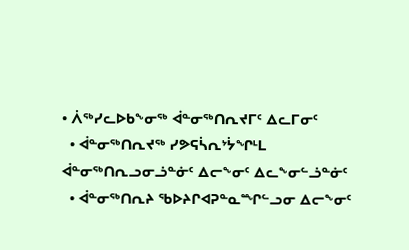• ᐲᖅᓯᓚᐅᑲᖕᓂᖅ ᐋᓐᓂᖅᑎᕆᔪᒥᑦ ᐃᓚᒥᓂᑦ
  • ᐋᓐᓂᖅᑎᕆᔪᖅ ᓯᕗᕋᓵᕆᔾᔮᖏᒻᒪ ᐋᓐᓂᖅᑎᕆᓗᓂᓘᓐᓃᑦ ᐃᓕᖕᓂᑦ ᐃᓚᖕᓂᓪᓘᓐᓃᑦ
  • ᐋᓐᓂᖅᑎᕆᔨ ᖃᐅᔨᒋᐊᕈᓐᓇᙱᓪᓗᓂ ᐃᓕᖕᓂᑦ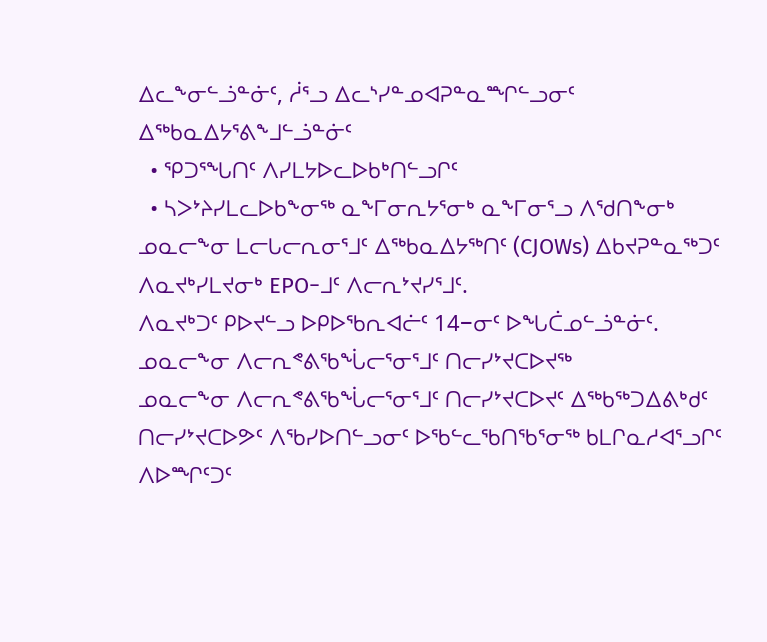ᐃᓚᖕᓂᓪᓘᓐᓃᑦ, ᓲᕐᓗ ᐃᓚᔅᓯᓐᓄᐊᕈᓐᓇᙱᓪᓗᓂᑦ ᐃᖅᑲᓇᐃᔭᕐᕕᖕᒧᓪᓘᓐᓃᑦ
  • ᕿᑐᕐᖓᑎᑦ ᐱᓯᒪᔭᐅᓚᐅᑲᒃᑎᓪᓗᒋᑦ
  • ᓴᐳᔾᔨᓯᒪᓚᐅᑲᖕᓂᖅ ᓇᖕᒥᓂᕆᔭᕐᓂᒃ ᓇᖕᒥᓂᕐᓗ ᐱᖁᑎᖕᓂᒃ
ᓄᓇᓕᖕᓂ ᒪᓕᒐᓕᕆᓂᕐᒧᑦ ᐃᖅᑲᓇᐃᔭᖅᑎᑦ (CJOWs) ᐃᑲᔪᕈᓐᓇᖅᑐᑦ ᐱᓇᔪᒃᓯᒪᔪᓂᒃ EPO−ᒧᑦ ᐱᓕᕆᔾᔪᓯᕐᒧᑦ.
ᐱᓇᔪᒃᑐᑦ ᑭᐅᔪᓪᓗ ᐅᑭᐅᖃᕆᐊᓖᑦ 14−ᓂᑦ ᐅᖓᑖᓄᓪᓘᓐᓃᑦ.
ᓄᓇᓕᖕᓂ ᐱᓕᕆᕝᕕᖃᖔᓕᕐᓂᕐᒧᑦ ᑎᓕᓯᔾᔪᑕᐅᔪᖅ
ᓄᓇᓕᖕᓂ ᐱᓕᕆᕝᕕᖃᖔᓕᕐᓂᕐᒧᑦ ᑎᓕᓯᔾᔪᑕᐅᔪᑦ ᐃᖅᑲᖅᑐᐃᕕᒃᑯᑦ ᑎᓕᓯᔾᔪᑕᐅᕗᑦ ᐱᖃᓯᐅᑎᓪᓗᓂᑦ ᐅᖃᓪᓚᖃᑎᖃᕐᓂᖅ ᑲᒪᒋᓇᓱᐊᕐᓗᒋᑦ ᐱᐅᙱᑦᑐᑦ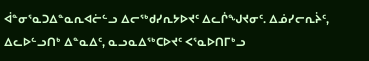ᐋᓐᓂᕐᓇᑐᐃᓐᓇᕆᐊᓖᓪᓗ ᐃᓕᖅᑯᓯᕆᔭᐅᔪᑦ ᐃᓚᒌᖑᔪᓂᑦ. ᐃᓅᓯᓕᕆᔩᑦ, ᐃᓚᐅᓪᓗᑎᒃ ᐃᓐᓇᐃᑦ, ᓇᓗᓇᐃᖅᑕᐅᔪᑦ ᐸᕐᓇᐅᑎᒥᒃᓗ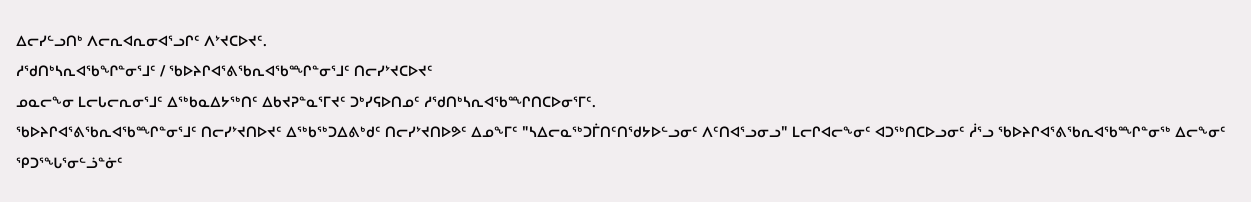ᐃᓕᓯᓪᓗᑎᒃ ᐱᓕᕆᐊᕆᓂᐊᕐᓗᒋᑦ ᐱᔾᔪᑕᐅᔪᑦ.
ᓱᖁᑎᒃᓴᕆᐊᖃᖏᓐᓂᕐᒧᑦ / ᖃᐅᔨᒋᐊᕐᕕᖃᕆᐊᖃᙱᓐᓂᕐᒧᑦ ᑎᓕᓯᔾᔪᑕᐅᔪᑦ
ᓄᓇᓕᖕᓂ ᒪᓕᒐᓕᕆᓂᕐᒧᑦ ᐃᖅᑲᓇᐃᔭᖅᑎᑦ ᐃᑲᔪᕈᓐᓇᕐᒥᔪᑦ ᑐᒃᓯᕋᐅᑎᓄᑦ ᓱᖁᑎᒃᓴᕆᐊᖃᙱᑎᑕᐅᓂᕐᒥᑦ.
ᖃᐅᔨᒋᐊᕐᕕᖃᕆᐊᖃᙱᓐᓂᕐᒧᑦ ᑎᓕᓯᔾᔪᑎᐅᔪᑦ ᐃᖅᑲᖅᑐᐃᕕᒃᑯᑦ ᑎᓕᓯᔾᔪᑎᐅᕗᑦ ᐃᓄᖕᒥᑦ "ᓴᐃᓕᓇᖅᑐᒦᑎᑦᑎᖁᔭᐅᓪᓗᓂᑦ ᐱᑦᑎᐊᕐᓗᓂᓗ" ᒪᓕᒋᐊᓕᖕᓂᑦ ᐊᑐᖅᑎᑕᐅᓗᓂᑦ ᓲᕐᓗ ᖃᐅᔨᒋᐊᕐᕕᖃᕆᐊᖃᙱᓐᓂᖅ ᐃᓕᖕᓂᑦ ᕿᑐᕐᖓᕐᓂᓪᓘᓐᓃᑦ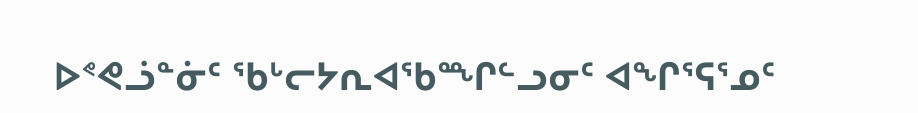ᐅᕝᕙᓘᓐᓃᑦ ᖃᒡᓕᔭᕆᐊᖃᙱᓪᓗᓂᑦ ᐊᖏᕐᕋᕐᓄᑦ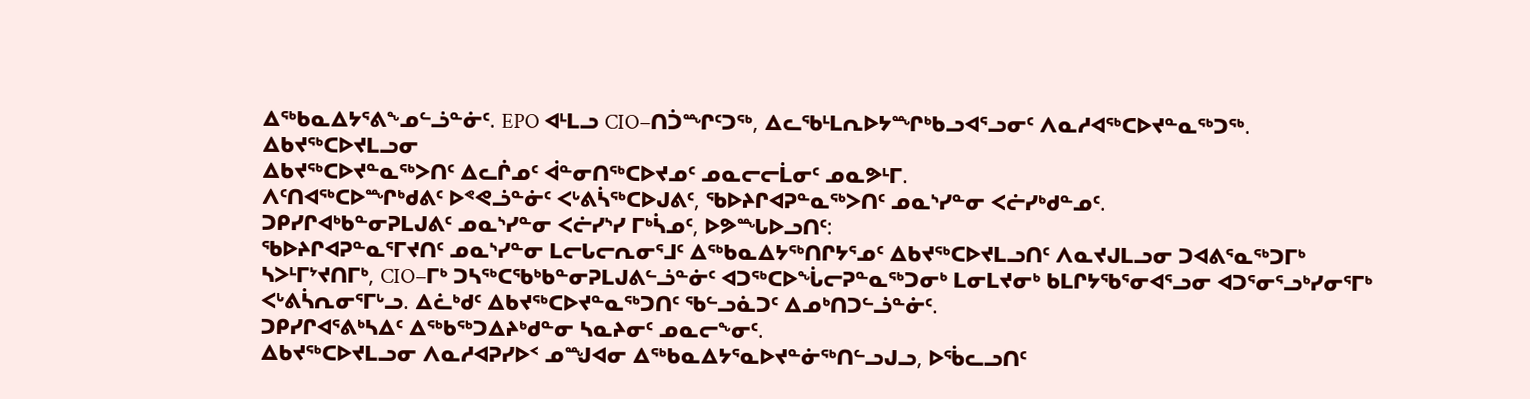ᐃᖅᑲᓇᐃᔭᕐᕕᖕᓄᓪᓘᓐᓃᑦ. EPO ᐊᒻᒪᓗ CIO−ᑎᑑᙱᑦᑐᖅ, ᐃᓚᖃᒻᒪᕆᐅᔭᙱᒃᑲᓗᐊᕐᓗᓂᑦ ᐱᓇᓱᐊᖅᑕᐅᔪᓐᓇᖅᑐᖅ.
ᐃᑲᔪᖅᑕᐅᔪᒪᓗᓂ
ᐃᑲᔪᖅᑕᐅᔪᓐᓇᖅᐳᑎᑦ ᐃᓚᒌᓄᑦ ᐋᓐᓂᑎᖅᑕᐅᔪᓄᑦ ᓄᓇᓕᓕᒫᓂᑦ ᓄᓇᕗᒻᒥ.
ᐱᑦᑎᐊᖅᑕᐅᙱᒃᑯᕕᑦ ᐅᕝᕙᓘᓐᓃᑦ ᐸᒡᕕᓵᖅᑕᐅᒍᕕᑦ, ᖃᐅᔨᒋᐊᕈᓐᓇᖅᐳᑎᑦ ᓄᓇᔅᓯᓐᓂ ᐸᓖᓯᒃᑯᓐᓄᑦ.
ᑐᑭᓯᒋᐊᒃᑲᓐᓂᕈᒪᒍᕕᑦ ᓄᓇᔅᓯᓐᓂ ᐸᓖᓯᔅᓯ ᒥᒃᓵᓄᑦ, ᐅᕗᙵᐅᓗᑎᑦ:
ᖃᐅᔨᒋᐊᕈᓐᓇᕐᒥᔪᑎᑦ ᓄᓇᔅᓯᓐᓂ ᒪᓕᒐᓕᕆᓂᕐᒧᑦ ᐃᖅᑲᓇᐃᔭᖅᑎᒋᔭᕐᓄᑦ ᐃᑲᔪᖅᑕᐅᔪᒪᓗᑎᑦ ᐱᓇᔪᒍᒪᓗᓂ ᑐᐊᕕᕐᓇᖅᑐᒥᒃ ᓴᐳᒻᒥᔾᔪᑎᒥᒃ, CIO−ᒥᒃ ᑐᓴᖅᑕᖃᒃᑲᓐᓂᕈᒪᒍᕕᓪᓘᓐᓃᑦ ᐊᑐᖅᑕᐅᖔᓕᕈᓐᓇᖅᑐᓂᒃ ᒪᓂᒪᔪᓂᒃ ᑲᒪᒋᔭᖃᕐᓂᐊᕐᓗᓂ ᐊᑐᕐᓂᕐᓗᒃᓯᓂᕐᒥᒃ ᐸᒡᕕᓵᕆᓂᕐᒥᒡᓗ. ᐃᓛᒃᑯᑦ ᐃᑲᔪᖅᑕᐅᔪᓐᓇᖅᑐᑎᑦ ᖃᓪᓗᓈᑐᑦ ᐃᓄᒃᑎᑐᓪᓘᓐᓃᑦ.
ᑐᑭᓯᒋᐊᕐᕕᒃᓴᐃᑦ ᐃᖅᑲᖅᑐᐃᔨᒃᑯᓐᓂ ᓴᓇᔨᓂᑦ ᓄᓇᓕᖕᓂᑦ.
ᐃᑲᔪᖅᑕᐅᔪᒪᓗᓂ ᐱᓇᓱᐊᕈᓯᐅᑉ ᓄᙳᐊᓂ ᐃᖅᑲᓇᐃᔭᕐᓇᐅᔪᓐᓃᖅᑎᓪᓗᒍᓗ, ᐅᖄᓚᓗᑎᑦ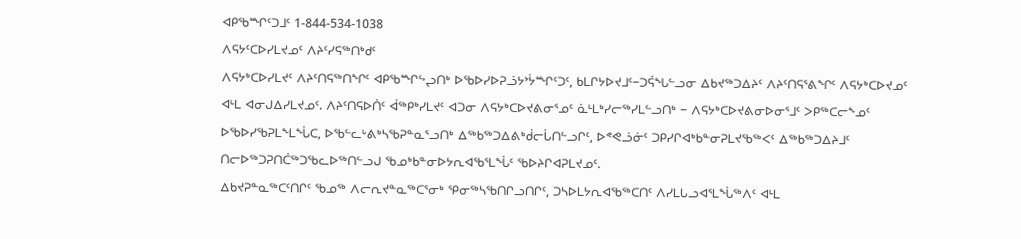ᐊᑭᖃᙱᑦᑐᒧᑦ 1-844-534-1038
ᐱᕋᔭᑦᑕᐅᓯᒪᔪᓄᑦ ᐱᔨᑦᓯᕋᖅᑎᒃᑯᑦ
ᐱᕋᔭᒃᑕᐅᓯᒪᔪᑦ ᐱᔨᑦᑎᕋᖅᑎᖏᑦ ᐊᑭᖃᙱᖦᖢᑎᒃ ᐅᖃᐅᓯᐅᕈᓘᔭᔾᔮᙱᑦᑐᑦ, ᑲᒪᒋᔭᐅᔪᒧᑦ−ᑐᕌᖓᓪᓗᓂ ᐃᑲᔪᖅᑐᐃᔨᑦ ᐱᔨᑦᑎᕋᕐᕕᖏᑦ ᐱᕋᔭᒃᑕᐅᔪᓄᑦ ᐊᒻᒪ ᐊᓂᒍᐃᓯᒪᔪᓄᑦ. ᐱᔨᑦᑎᕋᐅᑏᑦ ᐋᖅᑭᒃᓯᒪᔪᑦ ᐊᑐᓂ ᐱᕋᔭᒃᑕᐅᔪᕕᓂᕐᓄᑦ ᓈᒻᒪᒃᓯᓕᖅᓯᒪᓪᓗᑎᒃ − ᐱᕋᔭᒃᑕᐅᔪᕕᓂᐅᓂᕐᒧᑦ ᐳᑭᖅᑕᓕᖕᓄᑦ ᐅᖃᐅᓯᖃᕈᒪᖕᒪᖔᑕ, ᐅᖃᓪᓚᒡᕕᒃᓴᖃᕈᓐᓇᕐᓗᑎᒃ ᐃᖅᑲᖅᑐᐃᕕᒃᑰᓕᒑᑎᓪᓗᒋᑦ, ᐅᕝᕙᓘᓃᑦ ᑐᑭᓯᒋᐊᒃᑲᓐᓂᕈᒪᔪᖃᖅᐸᑦ ᐃᖅᑲᖅᑐᐃᔨᒧᑦ ᑎᓕᐅᖅᑐᕈᑎᑖᖅᑐᖃᓚᐅᖅᑎᓪᓗᒍ ᖃᓄᒃᑲᓐᓂᐅᔭᕆᐊᖃᕐᒪᖔᑦ ᖃᐅᔨᒋᐊᕈᒪᔪᓄᑦ.
ᐃᑲᔪᕈᓐᓇᖅᑕᑦᑎᒋᑦ ᖃᓄᖅ ᐱᓕᕆᔪᓐᓇᖅᑕᕐᓂᒃ ᕿᓂᖅᓴᖃᑎᒋᓗᑎᒋᑦ, ᑐᓴᐅᒪᔭᕆᐊᖃᖅᑕᑎᑦ ᐱᓯᒪᒐᓗᐊᕐᒪᖔᖅᐱᑦ ᐊᒻᒪ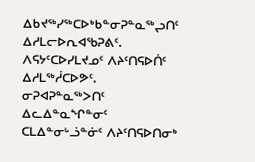ᐃᑲᔪᖅᓯᖅᑕᐅᒃᑲᓐᓂᕈᓐᓇᖅᖢᑎᑦ ᐃᓱᒪᓕᐅᕆᐊᖃᕈᕕᑦ. ᐱᕋᔭᑦᑕᐅᓯᒪᔪᓄᑦ ᐱᔨᑦᑎᕋᐅᑏᑦ ᐃᓱᒪᖅᓲᑕᐅᕗᑦ. ᓂᕈᐊᕈᓐᓇᖅᐳᑎᑦ ᐃᓚᐃᓐᓇᖏᓐᓂᑦ ᑕᒪᐃᓐᓂᒡᓘᓐᓃᑦ ᐱᔨᑦᑎᕋᐅᑎᓂᒃ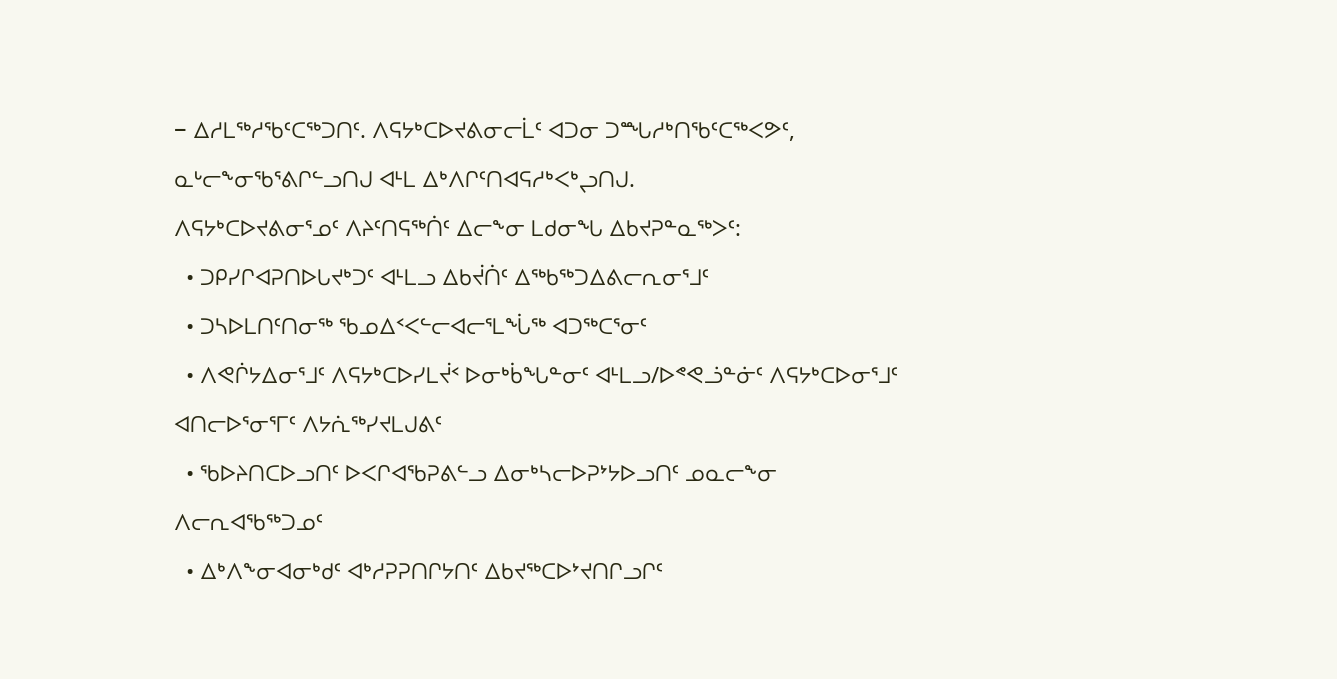− ᐃᓱᒪᖅᓱᖃᑦᑕᖅᑐᑎᑦ. ᐱᕋᔭᒃᑕᐅᔪᕕᓂᓕᒫᑦ ᐊᑐᓂ ᑐᙵᓱᒃᑎᖃᑦᑕᖅᐸᕗᑦ, ᓇᒡᓕᖕᓂᖃᕐᕕᒋᓪᓗᑎᒍ ᐊᒻᒪ ᐃᒃᐱᒋᑦᑎᐊᕋᓱᒃᐸᒃᖢᑎᒍ.
ᐱᕋᔭᒃᑕᐅᔪᕕᓂᕐᓄᑦ ᐱᔨᑦᑎᕋᖅᑏᑦ ᐃᓕᖕᓂ ᒪᑯᓂᖓ ᐃᑲᔪᕈᓐᓇᖅᐳᑦ:
  • ᑐᑭᓯᒋᐊᕈᑎᐅᒐᔪᒃᑐᑦ ᐊᒻᒪᓗ ᐃᑲᔫᑏᑦ ᐃᖅᑲᖅᑐᐃᕕᓕᕆᓂᕐᒧᑦ
  • ᑐᓴᐅᒪᑎᑦᑎᓂᖅ ᖃᓄᐃᑉᐸᓪᓕᐊᓕᕐᒪᖔᖅ ᐊᑐᖅᑕᕐᓂᑦ
  • ᐱᕙᒌᔭᐃᓂᕐᒧᑦ ᐱᕋᔭᒃᑕᐅᓯᒪᔫᑉ ᐅᓂᒃᑳᖓᓐᓂᑦ ᐊᒻᒪᓗ/ᐅᕝᕙᓘᓐᓃᑦ ᐱᕋᔭᒃᑕᐅᓂᕐᒧᑦ ᐊᑎᓕᐅᕐᓂᕐᒥᑦ ᐱᔭᕇᖅᓯᔪᒪᒍᕕᑦ
  • ᖃᐅᔨᑎᑕᐅᓗᑎᑦ ᐅᐸᒋᐊᖃᕈᕕᓪᓗ ᐃᓂᒃᓴᓕᐅᕈᔾᔭᐅᓗᑎᑦ ᓄᓇᓕᖕᓂ ᐱᓕᕆᐊᖃᖅᑐᓄᑦ
  • ᐃᒃᐱᖕᓂᐊᓂᒃᑯᑦ ᐊᒃᓱᕈᕈᑎᒋᔭᑎᑦ ᐃᑲᔪᖅᑕᐅᔾᔪᑎᒋᓗᒋᑦ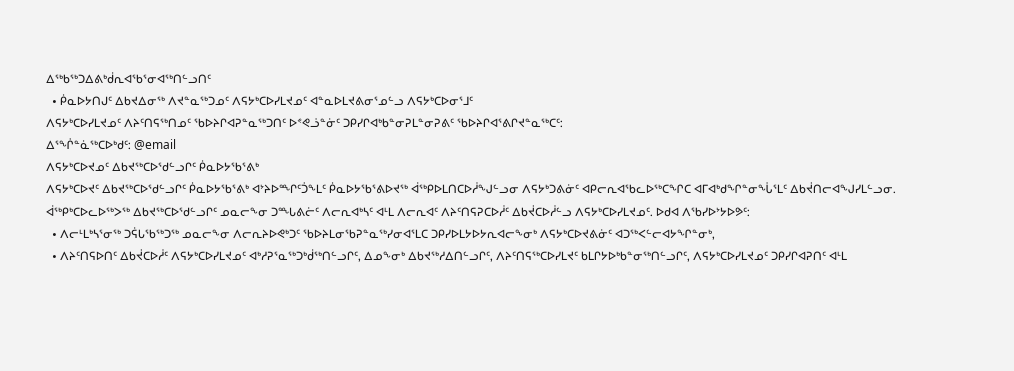ᐃᖅᑲᖅᑐᐃᕕᒃᑰᕆᐊᖃᕐᓂᐊᖅᑎᓪᓗᑎᑦ
  • ᑮᓇᐅᔭᑎᒍᑦ ᐃᑲᔪᐃᓂᖅ ᐱᔪᓐᓇᖅᑐᓄᑦ ᐱᕋᔭᒃᑕᐅᓯᒪᔪᓄᑦ ᐊᓐᓇᐅᒪᔪᕕᓂᕐᓄᓪᓗ ᐱᕋᔭᒃᑕᐅᓂᕐᒧᑦ
ᐱᕋᔭᒃᑕᐅᓯᒪᔪᓄᑦ ᐱᔨᑦᑎᕋᖅᑎᓄᑦ ᖃᐅᔨᒋᐊᕈᓐᓇᖅᑐᑎᑦ ᐅᕝᕙᓘᓐᓃᑦ ᑐᑭᓯᒋᐊᒃᑲᓐᓂᕈᒪᓐᓂᕈᕕᑦ ᖃᐅᔨᒋᐊᕐᕕᒋᔪᓐᓇᖅᑕᑦ:
ᐃᕐᖐᓐᓈᖅᑕᐅᒃᑯᑦ: @email
ᐱᕋᔭᒃᑕᐅᔪᓄᑦ ᐃᑲᔪᖅᑕᐅᖁᓪᓗᒋᑦ ᑮᓇᐅᔭᖃᕐᕕᒃ
ᐱᕋᔭᒃᑕᐅᔪᑦ ᐃᑲᔪᖅᑕᐅᖁᓪᓗᒋᑦ ᑮᓇᐅᔭᖃᕐᕕᒃ ᐊᔾᔨᐅᙱᑦᑑᖕᒪᑦ ᑮᓇᐅᔭᖃᕐᕕᐅᔪᖅ ᐋᖅᑭᐅᒪᑎᑕᐅᓲᖑᓪᓗᓂ ᐱᕋᔭᒃᑐᕕᓃᑦ ᐊᑭᓕᕆᐊᖃᓚᐅᖅᑕᖏᑕ ᐊᒥᐊᒃᑯᖏᓐᓂᖔᕐᒪᑦ ᐃᑲᔫᑎᓕᐊᖑᓯᒪᓪᓗᓂ. ᐋᖅᑭᒃᑕᐅᓚᐅᖅᐳᖅ ᐃᑲᔪᖅᑕᐅᖁᓪᓗᒋᑦ ᓄᓇᓕᖕᓂ ᑐᙵᕕᓖᑦ ᐱᓕᕆᐊᒃᓴᑦ ᐊᒻᒪ ᐱᓕᕆᐊᑦ ᐱᔨᑦᑎᕋᕈᑕᐅᓲᑦ ᐃᑲᔫᑕᐅᓲᓪᓗ ᐱᕋᔭᒃᑕᐅᓯᒪᔪᓄᑦ. ᐅᑯᐊ ᐱᖃᓯᐅᔾᔭᐅᕗᑦ:
  • ᐱᓕᒻᒪᒃᓴᕐᓂᖅ ᑐᕌᒐᖃᖅᑐᖅ ᓄᓇᓕᖕᓂ ᐱᓕᕆᔨᐅᕙᒃᑐᑦ ᖃᐅᔨᒪᓂᖃᕈᓐᓇᖅᓯᓂᐊᕐᒪᑕ ᑐᑭᓯᐅᒪᔭᐅᔭᕆᐊᓕᖕᓂᒃ ᐱᕋᔭᒃᑕᐅᔪᕕᓃᑦ ᐊᑐᖅᐸᓪᓕᐊᔭᖏᓐᓂᒃ,
  • ᐱᔨᑦᑎᕋᐅᑎᑦ ᐃᑲᔫᑕᐅᓲᑦ ᐱᕋᔭᒃᑕᐅᓯᒪᔪᓄᑦ ᐊᒃᓱᕈᕐᓇᖅᑐᒃᑰᖅᑎᓪᓗᒋᑦ, ᐃᓄᖕᓂᒃ ᐃᑲᔪᖅᓱᐃᑎᓪᓗᒋᑦ, ᐱᔨᑦᑎᕋᖅᑕᐅᓯᒪᔪᑦ ᑲᒪᒋᔭᐅᒃᑲᓐᓂᖅᑎᓪᓗᒋᑦ, ᐱᕋᔭᒃᑕᐅᓯᒪᔪᓄᑦ ᑐᑭᓯᒋᐊᕈᑎᑦ ᐊᒻᒪ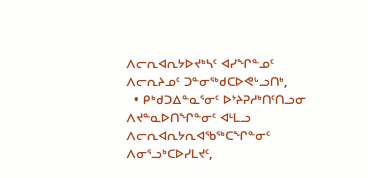ᐱᓕᕆᐊᕆᔭᐅᔪᒃᓴᑦ ᐊᓯᖏᓐᓄᑦ ᐱᓕᕆᔨᓄᑦ ᑐᓐᓂᖅᑯᑕᐅᕙᒡᓗᑎᒃ,
  • ᑭᒃᑯᑐᐃᓐᓇᕐᓂᑦ ᐅᔾᔨᕈᓱᒃᑎᑦᑎᓗᓂ ᐱᔪᓐᓇᐅᑎᖏᓐᓂᑦ ᐊᒻᒪᓗ ᐱᓕᕆᐊᕆᔭᕆᐊᖃᖅᑕᖏᓐᓂᑦ ᐱᓂᕐᓗᒃᑕᐅᓯᒪᔪᑦ,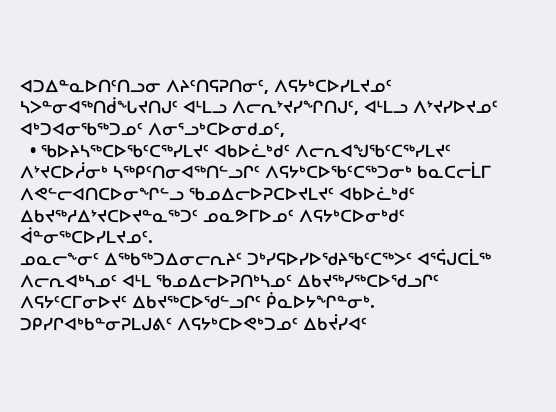ᐊᑐᐃᓐᓇᐅᑎᑦᑎᓗᓂ ᐱᔨᑦᑎᕋᕈᑎᓂᑦ, ᐱᕋᔭᒃᑕᐅᓯᒪᔪᓄᑦ ᓴᐳᓐᓂᐊᖅᑎᑰᖓᔪᑎᒍᑦ ᐊᒻᒪᓗ ᐱᓕᕆᔾᔪᓯᖏᑎᒍᑦ, ᐊᒻᒪᓗ ᐱᔾᔪᓯᐅᔪᓄᑦ ᐊᒃᑐᐊᓂᖃᖅᑐᓄᑦ ᐱᓂᕐᓗᒃᑕᐅᓂᑯᓄᑦ,
  • ᖃᐅᔨᓴᖅᑕᐅᖃᑦᑕᖅᓯᒪᔪᑦ ᐊᑲᐅᓛᒃᑯᑦ ᐱᓕᕆᐊᖑᖃᑦᑕᖅᓯᒪᔪᑦ ᐱᔾᔪᑕᐅᓲᓂᒃ ᓴᖅᑭᑦᑎᓂᐊᖅᑎᓪᓗᒋᑦ ᐱᕋᔭᒃᑕᐅᖃᑦᑕᖅᑐᓂᒃ ᑲᓇᑕᓕᒫᒥ ᐱᕙᓪᓕᐊᑎᑕᐅᓂᖏᓪᓗ ᖃᓄᐃᓕᐅᕈᑕᐅᔪᒪᔪᑦ ᐊᑲᐅᓛᒃᑯᑦ ᐃᑲᔪᖅᓱᐃᔾᔪᑕᐅᔪᓐᓇᖅᑐᑦ ᓄᓇᕗᒥᐅᓄᑦ ᐱᕋᔭᒃᑕᐅᓂᒃᑯᑦ ᐋᓐᓂᖅᑕᐅᓯᒪᔪᓄᑦ.
ᓄᓇᓕᖕᓂᑦ ᐃᖅᑲᖅᑐᐃᓂᓕᕆᔨᑦ ᑐᒃᓯᕋᐅᓯᐅᖁᔨᖃᑦᑕᖅᐳᑦ ᐊᕐᕌᒍᑕᒫᖅ ᐱᓕᕆᐊᒃᓴᓄᑦ ᐊᒻᒪ ᖃᓄᐃᓕᐅᕈᑎᒃᓴᓄᑦ ᐃᑲᔪᖅᓯᖅᑕᐅᖁᓗᒋᑦ ᐱᕋᔭᑦᑕᒥᓂᐅᔪᑦ ᐃᑲᔪᖅᑕᐅᖁᓪᓗᒋᑦ ᑮᓇᐅᔭᖏᓐᓂᒃ.
ᑐᑭᓯᒋᐊᒃᑲᓐᓂᕈᒪᒍᕕᑦ ᐱᕋᔭᒃᑕᐅᕙᒃᑐᓄᑦ ᐃᑲᔫᓯᐊᑦ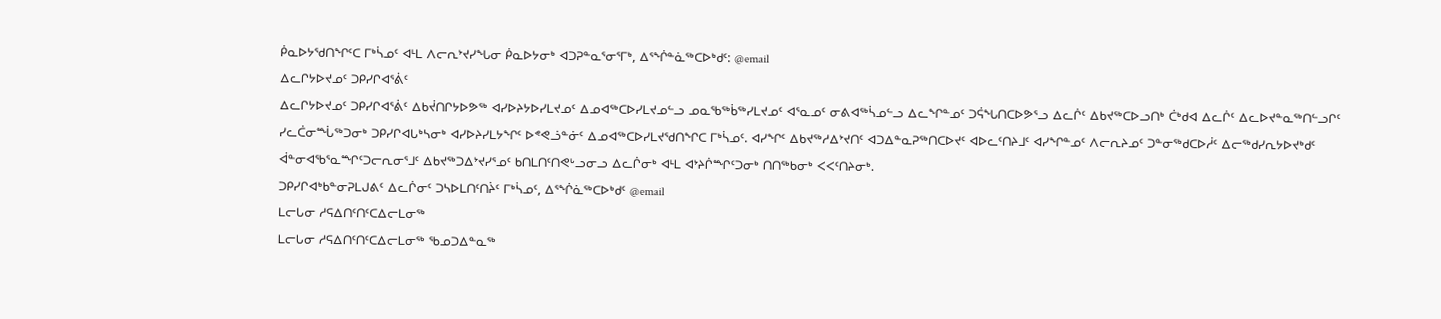ᑮᓇᐅᔭᖁᑎᖏᑦᑕ ᒥᒃᓵᓄᑦ ᐊᒻᒪ ᐱᓕᕆᔾᔪᓯᖓᓂ ᑮᓇᐅᔭᓂᒃ ᐊᑐᕈᓐᓇᕐᓂᕐᒥᒃ, ᐃᕐᖐᓐᓈᖅᑕᐅᒃᑯᑦ: @email
ᐃᓚᒋᔭᐅᔪᓄᑦ ᑐᑭᓯᒋᐊᕐᕖᑦ
ᐃᓚᒋᔭᐅᔪᓄᑦ ᑐᑭᓯᒋᐊᕐᕖᑦ ᐃᑲᔫᑎᒋᔭᐅᕗᖅ ᐊᓯᐅᔨᔭᐅᓯᒪᔪᓄᑦ ᐃᓄᐊᖅᑕᐅᓯᒪᔪᓄᓪᓗ ᓄᓇᖃᖅᑳᖅᓯᒪᔪᓄᑦ ᐊᕐᓇᓄᑦ ᓂᕕᐊᖅᓵᓄᓪᓗ ᐃᓚᖏᓐᓄᑦ ᑐᕌᖓᑎᑕᐅᕗᕐᓗ ᐃᓚᒌᑦ ᐃᑲᔪᖅᑕᐅᓗᑎᒃ ᑖᒃᑯᐊ ᐃᓚᒌᑦ ᐃᓚᐅᔪᓐᓇᖅᑎᓪᓗᒋᑦ ᓯᓚᑖᓂᙶᖅᑐᓂᒃ ᑐᑭᓯᒋᐊᒐᒃᓴᓂᒃ ᐊᓯᐅᔨᓯᒪᔭᖏᑦ ᐅᕝᕙᓘᓐᓃᑦ ᐃᓄᐊᖅᑕᐅᓯᒪᔪᖁᑎᖏᑕ ᒥᒃᓵᓄᑦ. ᐊᓯᖏᑦ ᐃᑲᔪᖅᓱᐃᔾᔪᑎᑦ ᐊᑐᐃᓐᓇᕈᖅᑎᑕᐅᔪᑦ ᐊᐅᓚᑦᑎᔨᒧᑦ ᐊᓯᖏᓐᓄᑦ ᐱᓕᕆᔨᓄᑦ ᑐᓐᓂᖅᑯᑕᐅᓲᑦ ᐃᓕᖅᑯᓯᕆᔭᐅᔪᒃᑯᑦ ᐋᓐᓂᐊᖃᕐᓇᙱᑦᑐᓕᕆᓂᕐᒧᑦ ᐃᑲᔪᖅᑐᐃᔾᔪᓯᕐᓄᑦ ᑲᑎᒪᑎᑦᑎᕙᒡᓗᓂᓗ ᐃᓚᒌᓂᒃ ᐊᒻᒪ ᐊᔾᔨᒌᙱᑦᑐᓂᒃ ᑎᑎᖅᑲᓂᒃ ᐸᐸᑦᑎᔨᓂᒃ.
ᑐᑭᓯᒋᐊᒃᑲᓐᓂᕈᒪᒍᕕᑦ ᐃᓚᒌᓂᑦ ᑐᓴᐅᒪᑎᑦᑎᔩᑦ ᒥᒃᓵᓄᑦ, ᐃᕐᖐᓈᖅᑕᐅᒃᑯᑦ @email
ᒪᓕᒐᓂ ᓱᕋᐃᑎᑦᑎᑦᑕᐃᓕᒪᓂᖅ
ᒪᓕᒐᓂ ᓱᕋᐃᑎᑦᑎᑦᑕᐃᓕᒪᓂᖅ ᖃᓄᑐᐃᓐᓇᖅ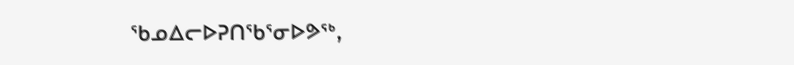ᖃᓄᐃᓕᐅᕈᑎᖃᕐᓂᐅᕗᖅ,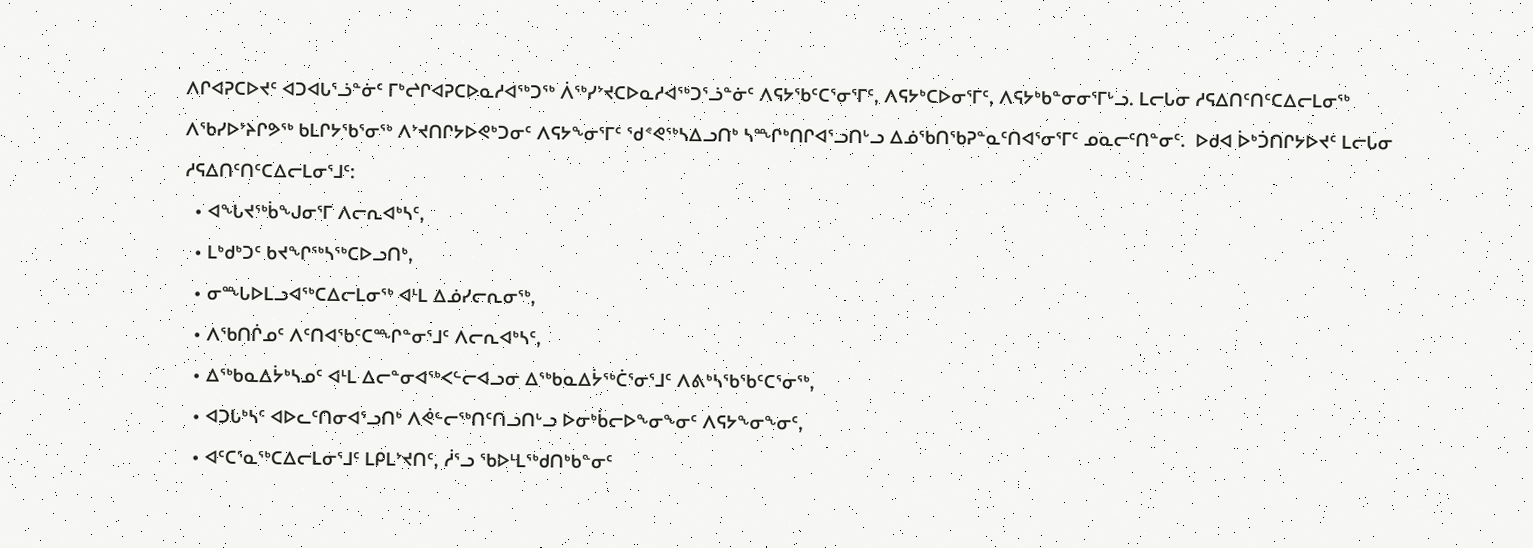ᐱᒋᐊᕈᑕᐅᔪᑦ ᐊᑐᐊᒐᕐᓘᓐᓃᑦ ᒥᒃᖠᒋᐊᕈᑕᐅᓇᓱᐊᖅᑐᖅ ᐲᖅᓯᔾᔪᑕᐅᓇᓱᐊᖅᑐᕐᓘᓐᓃᑦ ᐱᕋᔭᖃᑦᑕᕐᓂᕐᒥᑦ, ᐱᕋᔭᒃᑕᐅᓂᕐᒥᑦ, ᐱᕋᔭᒃᑲᓐᓂᓂᕐᒥᒡᓗ. ᒪᓕᒐᓂ ᓱᕋᐃᑎᑦᑎᑦᑕᐃᓕᒪᓂᖅ ᐱᖃᓯᐅᔾᔨᒋᕗᖅ ᑲᒪᒋᔭᖃᕐᓂᖅ ᐱᔾᔪᑎᒋᔭᐅᕙᒃᑐᓂᑦ ᐱᕋᔭᖕᓂᕐᒥᑦ ᖁᕝᕙᖅᓴᐃᓗᑎᒃ ᓴᙱᒃᑎᒋᐊᕐᓗᑎᒡᓗ ᐃᓅᖃᑎᖃᕈᓐᓇᑦᑎᐊᕐᓂᕐᒥᑦ ᓄᓇᓕᑦᑎᓐᓂᑦ.  ᐅᑯᐊ ᐆᒃᑑᑎᒋᔭᐅᔪᑦ ᒪᓕᒐᓂ ᓱᕋᐃᑎᑦᑎᑦᑕᐃᓕᒪᓂᕐᒧᑦ:
  • ᐊᖓᔪᖅᑳᖑᓂᕐᒥ ᐱᓕᕆᐊᒃᓴᑦ,
  • ᒪᒃᑯᒃᑐᑦ ᑲᔪᖏᖅᓴᖅᑕᐅᓗᑎᒃ,
  • ᓂᙵᐅᒪᓗᐊᖅᑕᐃᓕᒪᓂᖅ ᐊᒻᒪ ᐃᓅᓯᓕᕆᓂᖅ,
  • ᐱᖃᑎᒌᓄᑦ ᐱᑦᑎᐊᖃᑦᑕᙱᓐᓂᕐᒧᑦ ᐱᓕᕆᐊᒃᓴᑦ,
  • ᐃᖅᑲᓇᐃᔮᒃᓴᓄᑦ ᐊᒻᒪ ᐃᓕᓐᓂᐊᖅᐸᓪᓕᐊᓗᓂ ᐃᖅᑲᓇᐃᔮᖅᑖᕐᓂᕐᒧᑦ ᐱᕕᒃᓴᖃᖃᑦᑕᕐᓂᖅ,
  • ᐊᑐᒐᒃᓴᑦ ᐊᐅᓚᑦᑎᓂᐊᕐᓗᑎᒃ ᐱᕚᓪᓕᖅᑎᑦᑎᓗᑎᒡᓗ ᐅᓂᒃᑳᓕᐅᖕᓂᖕᓂᑦ ᐱᕋᔭᖕᓂᖕᓂᑦ,
  • ᐊᑦᑕᕐᓇᖅᑕᐃᓕᒪᓂᕐᒧᑦ ᒪᑭᒪᔾᔪᑎᑦ, ᓲᕐᓗ ᖃᐅᒻᒪᖅᑯᑎᒃᑲᓐᓂᑦ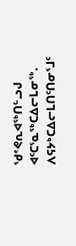ᖁᕝᕙᕆᐊᖅᑎᓪᓗᒍ ᐊᑦᑕᕐᓇᖅᑕᐃᓕᒪᓂᖅ.
ᐱᕋᔭᒃᑕᐃᓕᒪᑎᑦᑎᓂᕐᒧᑦ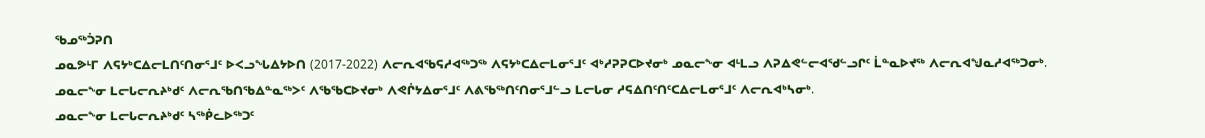ᖃᓄᖅᑑᕈᑎ
ᓄᓇᕗᒻᒥ ᐱᕋᔭᒃᑕᐃᓕᒪᑎᑦᑎᓂᕐᒧᑦ ᐅᐸᓗᖓᐃᔭᐅᑎ (2017-2022) ᐱᓕᕆᐊᖃᕋᓱᐊᖅᑐᖅ ᐱᕋᔭᒃᑕᐃᓕᒪᓂᕐᒧᑦ ᐊᒃᓱᕈᕈᑕᐅᔪᓂᒃ ᓄᓇᓕᖕᓂ ᐊᒻᒪᓗ ᐱᕈᐃᕙᓪᓕᐊᖁᓪᓗᒋᑦ ᒫᓐᓇᐅᔪᖅ ᐱᓕᕆᐊᖑᓇᓱᐊᖅᑐᓂᒃ. ᓄᓇᓕᖕᓂ ᒪᓕᒐᓕᕆᔨᒃᑯᑦ ᐱᓕᕆᖃᑎᖃᐃᓐᓇᖅᐳᑦ ᐱᖃᖃᑕᐅᔪᓂᒃ ᐱᕙᒌᔭᐃᓂᕐᒧᑦ ᐱᕕᖃᖅᑎᑦᑎᓂᕐᒧᓪᓗ ᒪᓕᒐᓂ ᓱᕋᐃᑎᑦᑎᑦᑕᐃᓕᒪᓂᕐᒧᑦ ᐱᓕᕆᐊᒃᓴᓂᒃ.
ᓄᓇᓕᖕᓂ ᒪᓕᒐᓕᕆᔨᒃᑯᑦ ᓴᖅᑮᓚᐅᖅᑐᑦ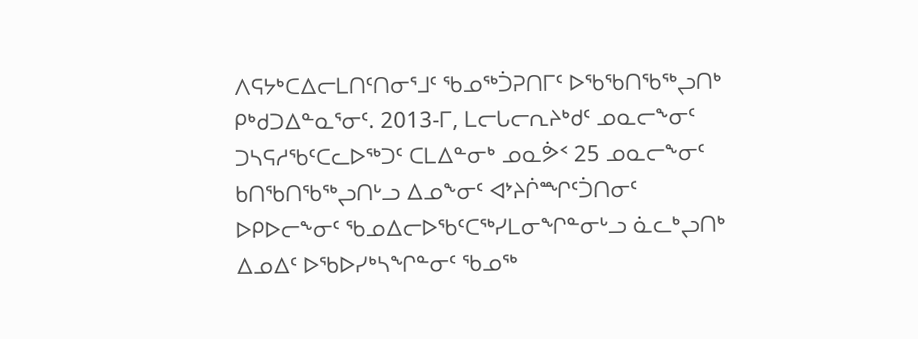ᐱᕋᔭᒃᑕᐃᓕᒪᑎᑦᑎᓂᕐᒧᑦ ᖃᓄᖅᑑᕈᑎᒥᑦ ᐅᖃᖃᑎᖃᖅᖢᑎᒃ ᑭᒃᑯᑐᐃᓐᓇᕐᓂᑦ. 2013-ᒥ, ᒪᓕᒐᓕᕆᔨᒃᑯᑦ ᓄᓇᓕᖕᓂᑦ ᑐᓴᕋᓱᖃᑦᑕᓚᐅᖅᑐᑦ ᑕᒪᐃᓐᓂᒃ ᓄᓇᕘᑉ 25 ᓄᓇᓕᖕᓂᑦ ᑲᑎᖃᑎᖃᖅᖢᑎᒡᓗ ᐃᓄᖕᓂᑦ ᐊᔾᔨᒌᙱᑦᑑᑎᓂᑦ ᐅᑭᐅᓕᖕᓂᑦ ᖃᓄᐃᓕᐅᖃᑦᑕᖅᓯᒪᓂᖏᓐᓂᒡᓗ ᓈᓚᒃᖢᑎᒃ ᐃᓄᐃᑦ ᐅᖃᐅᓯᒃᓴᖏᓐᓂᑦ ᖃᓄᖅ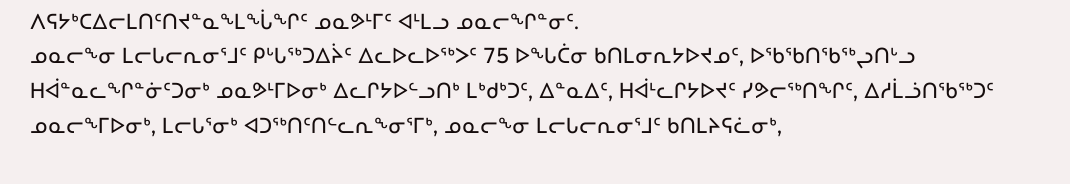ᐱᕋᔭᒃᑕᐃᓕᒪᑎᑦᑎᔪᓐᓇᖕᒪᖔᖏᑦ ᓄᓇᕗᒻᒥᑦ ᐊᒻᒪᓗ ᓄᓇᓕᖏᓐᓂᑦ.
ᓄᓇᓕᖕᓂ ᒪᓕᒐᓕᕆᓂᕐᒧᑦ ᑭᒡᒐᖅᑐᐃᔩᑦ ᐃᓚᐅᓚᐅᖅᐳᑦ 75 ᐅᖓᑖᓂ ᑲᑎᒪᓂᕆᔭᐅᔪᓄᑦ, ᐅᖃᖃᑎᖃᖅᖢᑎᒡᓗ ᕼᐋᓐᓇᓚᖏᓐᓃᑦᑐᓂᒃ ᓄᓇᕗᒻᒥᐅᓂᒃ ᐃᓚᒋᔭᐅᓪᓗᑎᒃ ᒪᒃᑯᒃᑐᑦ, ᐃᓐᓇᐃᑦ, ᕼᐋᒻᓚᒋᔭᐅᔪᑦ ᓯᕗᓕᖅᑎᖏᑦ, ᐃᓱᒫᓘᑎᖃᖅᑐᑦ ᓄᓇᓕᖕᒥᐅᓂᒃ, ᒪᓕᒐᕐᓂᒃ ᐊᑐᖅᑎᑦᑎᓪᓚᕆᖕᓂᕐᒥᒃ, ᓄᓇᓕᖕᓂ ᒪᓕᒐᓕᕆᓂᕐᒧᑦ ᑲᑎᒪᔨᕋᓛᓂᒃ,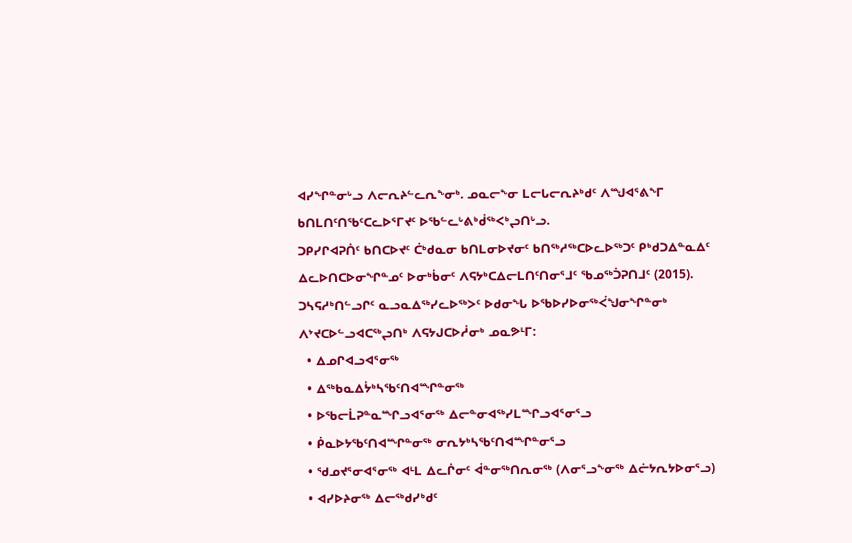ᐊᓯᖏᓐᓂᒡᓗ ᐱᓕᕆᔨᓪᓚᕆᖕᓂᒃ. ᓄᓇᓕᖕᓂ ᒪᓕᒐᓕᕆᔨᒃᑯᑦ ᐱᙳᐊᕐᕕᖕᒥ ᑲᑎᒪᑎᑦᑎᖃᑦᑕᓚᐅᕐᒥᔪᑦ ᐅᖃᓪᓚᒡᕕᒃᑰᖅᐸᒃᖢᑎᒡᓗ.
ᑐᑭᓯᒋᐊᕈᑏᑦ ᑲᑎᑕᐅᔪᑦ ᑖᒃᑯᓇᓂ ᑲᑎᒪᓂᐅᔪᓂᑦ ᑲᑎᖅᓱᖅᑕᐅᓚᐅᖅᑐᑦ ᑭᒃᑯᑐᐃᓐᓇᐃᑦ ᐃᓚᐅᑎᑕᐅᓂᖏᓐᓄᑦ ᐅᓂᒃᑳᓂᑦ ᐱᕋᔭᒃᑕᐃᓕᒪᑎᑦᑎᓂᕐᒧᑦ ᖃᓄᖅᑑᕈᑎᒧᑦ (2015). ᑐᓴᕋᓱᒃᑎᓪᓗᒋᑦ ᓇᓗᓇᐃᖅᓯᓚᐅᖅᐳᑦ ᐅᑯᓂᖓ ᐅᖃᐅᓯᐅᓂᖅᐹᖑᓂᖏᓐᓂᒃ ᐱᔾᔪᑕᐅᓪᓗᐊᑕᖅᖢᑎᒃ ᐱᕋᔭᒍᑕᐅᓲᓂᒃ ᓄᓇᕗᒻᒥ:
  • ᐃᓄᒋᐊᓗᐊᕐᓂᖅ
  • ᐃᖅᑲᓇᐃᔮᒃᓴᖃᑦᑎᐊᙱᓐᓂᖅ
  • ᐅᖃᓕᒫᕈᓐᓇᙱᓗᐊᕐᓂᖅ ᐃᓕᓐᓂᐊᖅᓯᒪᙱᓗᐊᕐᓂᕐᓗ
  • ᑮᓇᐅᔭᖃᑦᑎᐊᙱᓐᓂᖅ ᓂᕆᔭᒃᓴᖃᑦᑎᐊᙱᓐᓂᕐᓗ
  • ᖁᓄᔪᕐᓂᐊᕐᓂᖅ ᐊᒻᒪ ᐃᓚᒌᓂᑦ ᐋᓐᓂᖅᑎᕆᓂᖅ (ᐱᓂᕐᓗᖕᓂᖅ ᐃᓖᔭᕆᔭᐅᓂᕐᓗ)
  • ᐊᓯᐅᔨᓂᖅ ᐃᓕᖅᑯᓯᒃᑯᑦ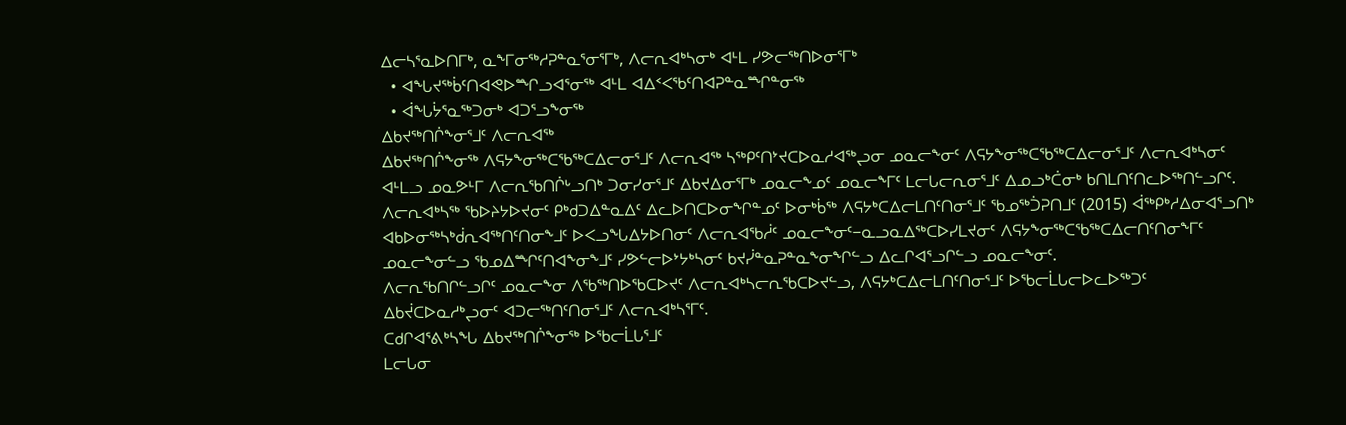ᐃᓕᓴᕐᓇᐅᑎᒥᒃ, ᓇᖕᒥᓂᖅᓱᕈᓐᓇᕐᓂᕐᒥᒃ, ᐱᓕᕆᐊᒃᓴᓂᒃ ᐊᒻᒪ ᓯᕗᓕᖅᑎᐅᓂᕐᒥᒃ
  • ᐊᖓᔪᖅᑳᑦᑎᐊᕙᐅᙱᓗᐊᕐᓂᖅ ᐊᒻᒪ ᐊᐃᑉᐸᖃᑦᑎᐊᕈᓐᓇᙱᓐᓂᖅ
  • ᐋᖓᔮᕐᓇᖅᑐᓂᒃ ᐊᑐᕐᓗᖕᓂᖅ
ᐃᑲᔪᖅᑎᒌᖕᓂᕐᒧᑦ ᐱᓕᕆᐊᖅ
ᐃᑲᔪᖅᑎᒌᖕᓂᖅ ᐱᕋᔭᖕᓂᖅᑕᖃᖅᑕᐃᓕᓂᕐᒧᑦ ᐱᓕᕆᐊᖅ ᓴᖅᑭᑦᑎᔾᔪᑕᐅᓇᓱᐊᖅᖢᓂ ᓄᓇᓕᖕᓂᑦ ᐱᕋᔭᖕᓂᖅᑕᖃᖅᑕᐃᓕᓂᕐᒧᑦ ᐱᓕᕆᐊᒃᓴᓂᑦ ᐊᒻᒪᓗ ᓄᓇᕗᒻᒥ ᐱᓕᕆᖃᑎᒌᒡᓗᑎᒃ ᑐᓂᓯᓂᕐᒧᑦ ᐃᑲᔪᐃᓂᕐᒥᒃ ᓄᓇᓕᖕᓄᑦ ᓄᓇᓕᖕᒥᑦ ᒪᓕᒐᓕᕆᓂᕐᒧᑦ ᐃᓄᓗᒃᑖᓂᒃ ᑲᑎᒪᑎᑦᑎᓚᐅᖅᑎᓪᓗᒋᑦ.
ᐱᓕᕆᐊᒃᓴᖅ ᖃᐅᔨᔭᐅᔪᓂᑦ ᑭᒃᑯᑐᐃᓐᓇᐃᑦ ᐃᓚᐅᑎᑕᐅᓂᖏᓐᓄᑦ ᐅᓂᒃᑳᖅ ᐱᕋᔭᒃᑕᐃᓕᒪᑎᑦᑎᓂᕐᒧᑦ ᖃᓄᖅᑑᕈᑎᒧᑦ (2015) ᐋᖅᑭᒃᓱᐃᓂᐊᕐᓗᑎᒃ ᐊᑲᐅᓂᖅᓴᒃᑰᕆᐊᖅᑎᑦᑎᓂᖕᒧᑦ ᐅᐸᓗᖓᐃᔭᐅᑎᓂᑦ ᐱᓕᕆᐊᖃᓲᑦ ᓄᓇᓕᖕᓂᑦ−ᓇᓗᓇᐃᖅᑕᐅᓯᒪᔪᓂᑦ ᐱᕋᔭᖕᓂᖅᑕᖃᖅᑕᐃᓕᑎᑦᑎᓂᖕᒥᑦ ᓄᓇᓕᖕᓂᓪᓗ ᖃᓄᐃᙱᑦᑎᐊᖕᓂᖕᒧᑦ ᓯᕗᓪᓕᐅᔾᔭᒃᓴᓂᑦ ᑲᔪᓰᓐᓇᕈᓐᓇᖕᓂᖏᓪᓗ ᐃᓚᒋᐊᕐᓗᒋᓪᓗ ᓄᓇᓕᖕᓂᑦ.
ᐱᓕᕆᖃᑎᒋᓪᓗᒋᑦ ᓄᓇᓕᖕᓂ ᐱᖃᖅᑎᐅᖃᑕᐅᔪᑦ ᐱᓕᕆᐊᒃᓴᓕᕆᖃᑕᐅᔪᓪᓗ, ᐱᕋᔭᒃᑕᐃᓕᒪᑎᑦᑎᓂᕐᒧᑦ ᐅᖃᓕᒫᒐᓕᐅᓚᐅᖅᑐᑦ ᐃᑲᔫᑕᐅᓇᓱᒃᖢᓂᑦ ᐊᑐᓕᖅᑎᑦᑎᓂᕐᒧᑦ ᐱᓕᕆᐊᒃᓴᕐᒥᑦ.
ᑕᑯᒋᐊᕐᕕᒃᓴᖓ ᐃᑲᔪᖅᑎᒌᖕᓂᖅ ᐅᖃᓕᒫᒐᕐᒧᑦ
ᒪᓕᒐᓂ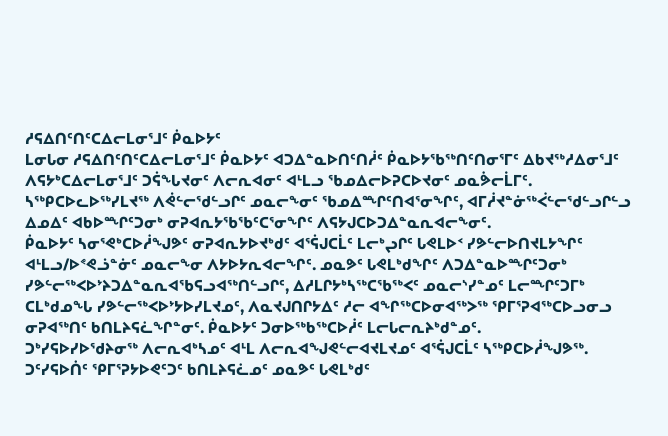ᓱᕋᐃᑎᑦᑎᑦᑕᐃᓕᒪᓂᕐᒧᑦ ᑮᓇᐅᔭᑦ
ᒪᓂᒐᓂ ᓱᕋᐃᑎᑦᑎᑦᑕᐃᓕᒪᓂᕐᒧᑦ ᑮᓇᐅᔭᑦ ᐊᑐᐃᓐᓇᐅᑎᑦᑎᓲᑦ ᑮᓇᐅᔭᖃᖅᑎᑦᑎᓂᕐᒥᑦ ᐃᑲᔪᖅᓱᐃᓂᕐᒧᑦ ᐱᕋᔭᒃᑕᐃᓕᒪᓂᕐᒧᑦ ᑐᕌᖓᔪᓂᑦ ᐱᓕᕆᐊᓂᑦ ᐊᒻᒪᓗ ᖃᓄᐃᓕᐅᕈᑕᐅᔪᓂᑦ ᓄᓇᕘᓕᒫᒥᑦ. ᓴᖅᑭᑕᐅᓚᐅᖅᓯᒪᔪᖅ ᐱᕚᓪᓕᖁᓪᓗᒋᑦ ᓄᓇᓕᖕᓂᑦ ᖃᓄᐃᙱᑦᑎᐊᕐᓂᖏᑦ, ᐊᒥᓲᔪᓐᓃᖅᐹᓪᓕᖁᓪᓗᒋᓪᓗ ᐃᓄᐃᑦ ᐊᑲᐅᙱᑦᑐᓂᒃ ᓂᕈᐊᕆᔭᖃᖃᑦᑕᕐᓂᖏᑦ ᐱᕋᔭᒍᑕᐅᑐᐃᓐᓇᕆᐊᓕᖕᓂᑦ.
ᑮᓇᐅᔭᑦ ᓴᓂᕐᕙᒃᑕᐅᓲᖑᕗᑦ ᓂᕈᐊᕆᔭᐅᔪᒃᑯᑦ ᐊᕐᕌᒍᑕᒫᑦ ᒪᓕᒃᖢᒋᑦ ᒐᕙᒪᐅᑉ ᓯᕗᓪᓕᐅᑎᔪᒪᔭᖏᑦ ᐊᒻᒪᓗ/ᐅᕝᕙᓘᓐᓃᑦ ᓄᓇᓕᖕᓂ ᐱᔭᐅᔭᕆᐊᓕᖏᑦ. ᓄᓇᕗᑦ ᒐᕙᒪᒃᑯᖏᑦ ᐱᑐᐃᓐᓇᐅᙱᑦᑐᓂᒃ ᓯᕗᓪᓕᖅᐸᐅᔾᔨᑐᐃᓐᓇᕆᐊᖃᕋᓗᐊᖅᑎᓪᓗᒋᑦ, ᐃᓱᒪᒋᔭᒃᓴᖅᑕᖃᖅᐸᑦ ᓄᓇᓕᔅᓯᓐᓄᑦ ᒪᓕᙱᑦᑐᒥᒃ ᑕᒪᒃᑯᓄᖓ ᓯᕗᓪᓕᖅᐸᐅᔾᔭᐅᓯᒪᔪᓄᑦ, ᐱᓇᔪᒍᑎᒋᔭᐃᑦ ᓱᓕ ᐊᖏᖅᑕᐅᓂᐊᖅᐳᖅ ᕿᒥᕐᕈᐊᖅᑕᐅᓗᓂᓗ ᓂᕈᐊᖅᑎᑦ ᑲᑎᒪᔨᕋᓛᖏᓐᓂᑦ. ᑮᓇᐅᔭᑦ ᑐᓂᐅᖅᑲᖅᑕᐅᓲᑦ ᒪᓕᒐᓕᕆᔨᒃᑯᓐᓄᑦ.
ᑐᒃᓯᕋᐅᓯᐅᖁᔨᓂᖅ ᐱᓕᕆᐊᒃᓴᓄᑦ ᐊᒻᒪ ᐱᓕᕆᐊᖑᕙᓪᓕᐊᔪᒪᔪᓄᑦ ᐊᕐᕌᒍᑕᒫᑦ ᓴᖅᑭᑕᐅᓲᖑᕗᖅ.
ᑐᑦᓯᕋᐅᑏᑦ ᕿᒥᕐᕈᔭᐅᕙᑦᑐᑦ ᑲᑎᒪᔨᕋᓛᓄᑦ ᓄᓇᕗᑦ ᒐᕙᒪᒃᑯᑦ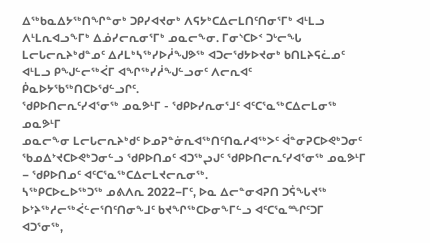ᐃᖅᑲᓇᐃᔭᖅᑎᖏᓐᓂᒃ ᑐᑭᓯᐊᔪᓂᒃ ᐱᕋᔭᒃᑕᐃᓕᒪᑎᑦᑎᓂᕐᒥᒃ ᐊᒻᒪᓗ ᐱᒻᒪᕆᐊᓗᖕᒥᒃ ᐃᓅᓯᓕᕆᓂᕐᒥᒃ ᓄᓇᓕᖕᓂ. ᒥᓂᔅᑕᐅᑉ ᑐᒡᓕᖓ ᒪᓕᒐᓕᕆᔨᒃᑯᓐᓄᑦ ᐃᓱᒪᒃᓴᖅᓯᐅᓲᖑᕗᖅ ᐊᑐᓕᖁᔭᐅᔪᓂᒃ ᑲᑎᒪᔨᕋᓛᓄᑦ ᐊᒻᒪᓗ ᑭᖑᓪᓕᖅᐹᒥ ᐊᖏᖅᓯᓲᖑᓪᓗᓂᑦ ᐱᓕᕆᐊᑦ ᑮᓇᐅᔭᖃᖅᑎᑕᐅᖁᓪᓗᒋᑦ.
ᖁᑭᐅᑎᓕᕆᑦᓯᐊᕐᓂᖅ ᓄᓇᕗᒻᒥ - ᖁᑭᐅᓯᕆᓂᕐᒧᑦ ᐊᑦᑕᕐᓇᖅᑕᐃᓕᒪᓂᖅ ᓄᓇᕗᒻᒥ
ᓄᓇᓕᖕᓂ ᒪᓕᒐᓕᕆᔨᒃᑯᑦ ᐅᓄᕈᓐᓃᕆᐊᖅᑎᑦᑎᓇᓱᐊᖅᐳᑦ ᐋᓐᓂᕈᑕᐅᕙᒃᑐᓂᑦ ᖃᓄᐃᔾᔪᑕᐅᕙᒃᑐᓂᓪᓗ ᖁᑭᐅᑎᓄᑦ ᐊᑐᖅᖢᒍᑦ ᖁᑭᐅᑎᓕᕆᑦᓯᐊᕐᓂᖅ ᓄᓇᕗᒻᒥ − ᖁᑭᐅᑎᓄᑦ ᐊᑦᑕᕐᓇᖅᑕᐃᓕᒪᔪᓕᕆᓂᖅ.
ᓴᖅᑭᑕᐅᓚᐅᖅᑐᖅ ᓄᕕᐱᕆ 2022−ᒥᑦ, ᐅᓇ ᐃᓕᓐᓂᐊᕈᑎ ᑐᕌᖓᔪᖅ ᐅᔾᔨᖅᓱᓕᖅᐹᓪᓕᕐᑎᑦᑎᓂᖕᒧᑦ ᑲᔪᖏᖅᑕᐅᓂᖕᒥᓪᓗ ᐊᑦᑕᕐᓇᙱᑦᑐᒥ ᐊᑐᕐᓂᖅ,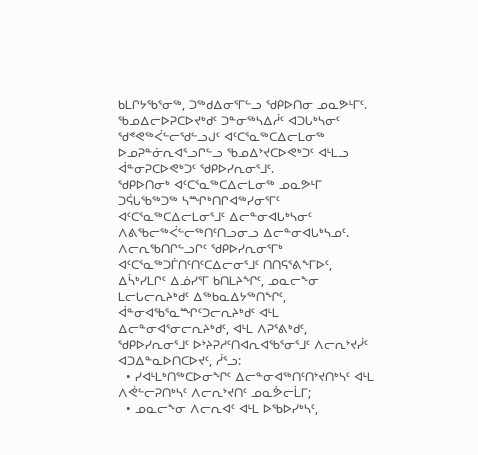ᑲᒪᒋᔭᖃᕐᓂᖅ, ᑐᖅᑯᐃᓂᕐᒥᓪᓗ ᖁᑭᐅᑎᓂ ᓄᓇᕗᒻᒥᑦ. ᖃᓄᐃᓕᐅᕈᑕᐅᔪᒃᑯᑦ ᑐᓐᓂᖅᓴᐃᓲᑦ ᐊᑐᒐᒃᓴᓂᑦ ᖁᕝᕙᖅᐹᓪᓕᖁᓪᓗᒍᑦ ᐊᑦᑕᕐᓇᖅᑕᐃᓕᒪᓂᖅ ᐅᓄᕈᓐᓃᕆᐊᕐᓗᒋᓪᓗ ᖃᓄᐃᔾᔪᑕᐅᕙᒃᑐᑦ ᐊᒻᒪᓗ ᐋᓐᓂᕈᑕᐅᕙᒃᑐᑦ ᖁᑭᐅᓯᕆᓂᕐᒧᑦ.
ᖁᑭᐅᑎᓂᒃ ᐊᑦᑕᕐᓇᖅᑕᐃᓕᒪᓂᖅ ᓄᓇᕗᒻᒥ ᑐᕌᒐᖃᖅᑐᖅ ᓴᙱᒃᑎᒋᐊᖅᓯᓂᕐᒥᑦ ᐊᑦᑕᕐᓇᖅᑕᐃᓕᒪᓂᕐᒧᑦ ᐃᓕᓐᓂᐊᒐᒃᓴᓂᑦ ᐱᕕᖃᓕᖅᐹᓪᓕᖅᑎᑦᑎᓗᓂᓗ ᐃᓕᓐᓂᐊᒐᒃᓴᓄᑦ.
ᐱᓕᕆᖃᑎᒋᓪᓗᒋᑦ ᖁᑭᐅᓯᕆᓂᕐᒥᒃ ᐊᑦᑕᕐᓇᖅᑐᒦᑎᑦᑎᑦᑕᐃᓕᓂᕐᒧᑦ ᑎᑎᕋᕐᕕᖕᒥᐅᑦ, ᐃᓵᒃᓯᒪᒋᑦ ᐃᓅᓯᕐᒥ ᑲᑎᒪᔨᖏᑦ, ᓄᓇᓕᖕᓂ ᒪᓕᒐᓕᕆᔨᒃᑯᑦ ᐃᖅᑲᓇᐃᔭᖅᑎᖏᑦ, ᐋᓐᓂᐊᖃᕐᓇᙱᑦᑐᓕᕆᔨᒃᑯᑦ ᐊᒻᒪ ᐃᓕᓐᓂᐊᕐᓂᓕᕆᔨᒃᑯᑦ, ᐊᒻᒪ ᐱᕈᕐᕕᒃᑯᑦ, ᖁᑭᐅᓯᕆᓂᕐᒧᑦ ᐅᔾᔨᕈᓱᑦᑎᐊᕆᐊᖃᕐᓂᕐᒧᑦ ᐱᓕᕆᔾᔪᓰᑦ ᐊᑐᐃᓐᓇᐅᑎᑕᐅᔪᑦ, ᓲᕐᓗ:
  • ᓯᐊᒻᒪᒃᑎᖅᑕᐅᓂᖏᑦ ᐃᓕᓐᓂᐊᖅᑎᑦᑎᔾᔪᑎᒃᓴᑦ ᐊᒻᒪ ᐱᕚᓪᓕᕈᑎᒃᓴᑦ ᐱᓕᕆᔾᔪᑎᑦ ᓄᓇᕘᓕᒫᒥ;
  • ᓄᓇᓕᖕᓂ ᐱᓕᕆᐊᑦ ᐊᒻᒪ ᐅᖃᐅᓯᒃᓴᑦ,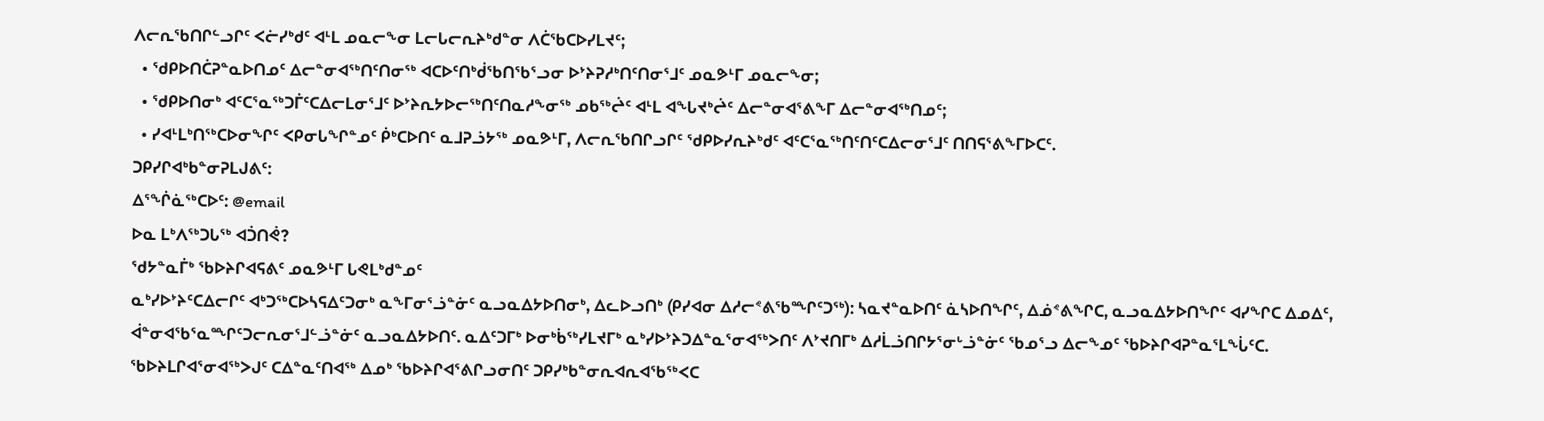ᐱᓕᕆᖃᑎᒋᓪᓗᒋᑦ ᐸᓖᓯᒃᑯᑦ ᐊᒻᒪ ᓄᓇᓕᖕᓂ ᒪᓕᒐᓕᕆᔨᒃᑯᓐᓂ ᐱᑖᖃᑕᐅᓯᒪᔪᑦ;
  • ᖁᑭᐅᑎᑖᕈᓐᓇᐅᑎᓄᑦ ᐃᓕᓐᓂᐊᖅᑎᑦᑎᓂᖅ ᐊᑕᐅᑦᑎᒃᑰᖃᑎᖃᕐᓗᓂ ᐅᔾᔨᕈᓱᒃᑎᑦᑎᓂᕐᒧᑦ ᓄᓇᕗᒻᒥ ᓄᓇᓕᖕᓂ;
  • ᖁᑭᐅᑎᓂᒃ ᐊᑦᑕᕐᓇᖅᑐᒦᑦᑕᐃᓕᒪᓂᕐᒧᑦ ᐅᔾᔨᕆᔭᐅᓕᖅᑎᑦᑎᓇᓱᖕᓂᖅ ᓄᑲᖅᖡᑦ ᐊᒻᒪ ᐊᖓᔪᒃᖡᑦ ᐃᓕᓐᓂᐊᕐᕕᖕᒥ ᐃᓕᓐᓂᐊᖅᑎᓄᑦ;
  • ᓯᐊᒻᒪᒃᑎᖅᑕᐅᓂᖏᑦ ᐸᑭᓂᒐᖏᓐᓄᑦ ᑮᒃᑕᐅᑎᑦ ᓇᒧᕈᓘᔭᖅ ᓄᓇᕗᒻᒥ, ᐱᓕᕆᖃᑎᒋᓗᒋᑦ ᖁᑭᐅᓯᕆᔨᒃᑯᑦ ᐊᑦᑕᕐᓇᖅᑎᑦᑎᑦᑕᐃᓕᓂᕐᒧᑦ ᑎᑎᕋᕐᕕᖕᒥᐅᑕᑦ.
ᑐᑭᓯᒋᐊᒃᑲᓐᓂᕈᒪᒍᕕᑦ:
ᐃᕐᖐᓈᖅᑕᐅᑦ: @email
ᐅᓇ ᒪᒃᐱᖅᑐᒐᖅ ᐊᑑᑎᕚ?
ᖁᔭᓐᓇᒦᒃ ᖃᐅᔨᒋᐊᕋᕕᑦ ᓄᓇᕗᒻᒥ ᒐᕙᒪᒃᑯᓐᓄᑦ
ᓇᒃᓯᐅᔾᔨᑦᑕᐃᓕᒋᑦ ᐊᒃᑐᖅᑕᐅᓴᕋᐃᑦᑐᓂᒃ ᓇᖕᒥᓂᕐᓘᓐᓃᑦ ᓇᓗᓇᐃᔭᐅᑎᓂᒃ, ᐃᓚᐅᓗᑎᒃ (ᑭᓯᐊᓂ ᐃᓱᓕᕝᕕᖃᙱᑦᑐᖅ): ᓴᓇᔪᓐᓇᐅᑎᑦ ᓈᓴᐅᑎᖏᑦ, ᐃᓅᕝᕕᖏᑕ, ᓇᓗᓇᐃᔭᐅᑎᖏᑦ ᐊᓯᖏᑕ ᐃᓄᐃᑦ, ᐋᓐᓂᐊᖃᕐᓇᙱᑦᑐᓕᕆᓂᕐᒧᓪᓘᓐᓃᑦ ᓇᓗᓇᐃᔭᐅᑎᑦ. ᓇᐃᑦᑐᒥᒃ ᐅᓂᒃᑳᖅᓯᒪᔪᒥᒃ ᓇᒃᓯᐅᔾᔨᑐᐃᓐᓇᕐᓂᐊᖅᐳᑎᑦ ᐱᔾᔪᑎᒥᒃ ᐃᓱᒫᓘᑎᒋᔭᕐᓂᒡᓘᓐᓃᑦ ᖃᓄᕐᓗ ᐃᓕᖕᓄᑦ ᖃᐅᔨᒋᐊᕈᓐᓇᕐᒪᖔᑦᑕ. ᖃᐅᔨᒪᒋᐊᕐᓂᐊᖅᐳᒍᑦ ᑕᐃᓐᓇᑦᑎᐊᖅ ᐃᓄᒃ ᖃᐅᔨᒋᐊᕐᕕᒋᓗᓂᑎᑦ ᑐᑭᓯᒃᑲᓐᓂᕆᐊᕆᐊᖃᖅᐸᑕ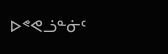ᐅᕝᕙᓘᓐᓃᑦ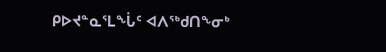ᑭᐅᔪᓐᓇᕐᒪᖔᑦ ᐊᐱᖅᑯᑎᖕᓂᒃ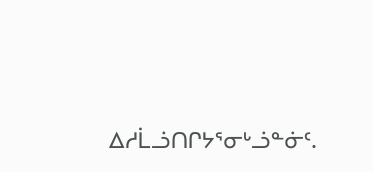ᐃᓱᒫᓘᑎᒋᔭᕐᓂᒡᓘᓐᓃᑦ.